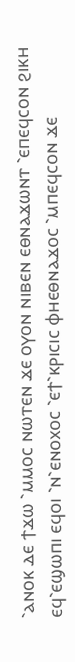⳿ⲁⲛⲟⲕ ⲇⲉ ϯϫⲱ ⳿ⲙⲙⲟⲥ ⲛⲱⲧⲉⲛ ϫⲉ ⲟⲩⲟⲛ ⲛⲓⲃⲉⲛ ⲉⲑⲛⲁϫⲱⲛⲧ ⳿ⲉⲡⲉϥⲥⲟⲛ ϩⲓⲕⲏ ⲉϥ⳿ⲉϣⲱⲡⲓ ⲉϥⲟⲓ ⳿ⲛ⳿ⲉⲛⲟⲭⲟⲥ ⳿ⲉϯ⳿ⲕⲣⲓⲥⲓⲥ ⲫⲏⲉⲑⲛⲁϫⲟⲥ ⳿ⲙⲡⲉϥⲥⲟⲛ ϫⲉ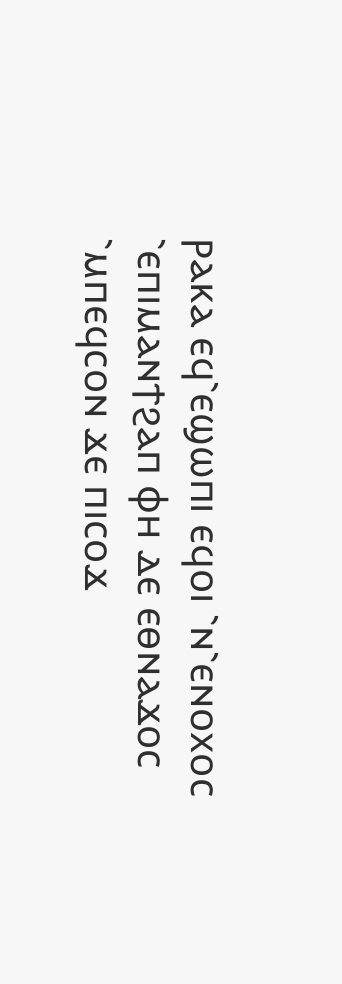ⲣⲁⲕⲁ ⲉϥ⳿ⲉϣⲱⲡⲓ ⲉϥⲟⲓ ⳿ⲛ⳿ⲉⲛⲟⲭⲟⲥ ⳿ⲉⲡⲓⲙⲁⲛϯϩⲁⲡ ⲫⲏ ⲇⲉ ⲉⲑⲛⲁϫⲟⲥ ⳿ⲙⲡⲉϥⲥⲟⲛ ϫⲉ ⲡⲓⲥⲟϫ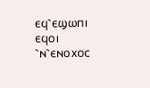ⲉϥ⳿ⲉϣⲱⲡⲓ ⲉϥⲟⲓ ⳿ⲛ⳿ⲉⲛⲟⲭⲟⲥ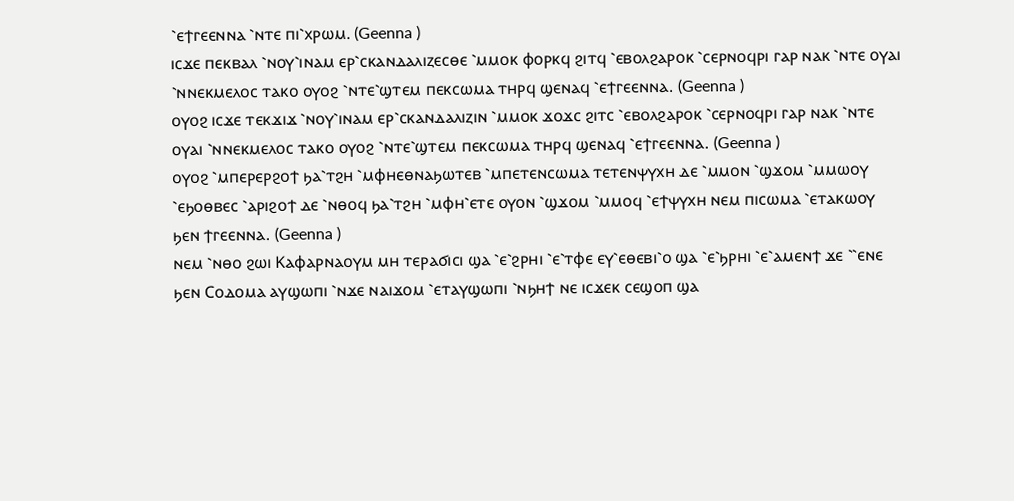⳿ⲉϯⲅⲉⲉⲛⲛⲁ ⳿ⲛⲧⲉ ⲡⲓ⳿ⲭⲣⲱⲙ. (Geenna )
ⲓⲥϫⲉ ⲡⲉⲕⲃⲁⲗ ⳿ⲛⲟⲩ⳿ⲓⲛⲁⲙ ⲉⲣ⳿ⲥⲕⲁⲛⲇⲁⲗⲓⲍⲉⲥⲑⲉ ⳿ⲙⲙⲟⲕ ⲫⲟⲣⲕϥ ϩⲓⲧϥ ⳿ⲉⲃⲟⲗϩⲁⲣⲟⲕ ⳿ⲥⲉⲣⲛⲟϥⲣⲓ ⲅⲁⲣ ⲛⲁⲕ ⳿ⲛⲧⲉ ⲟⲩⲁⲓ ⳿ⲛⲛⲉⲕⲙⲉⲗⲟⲥ ⲧⲁⲕⲟ ⲟⲩⲟϩ ⳿ⲛⲧⲉ⳿ϣⲧⲉⲙ ⲡⲉⲕⲥⲱⲙⲁ ⲧⲏⲣϥ ϣⲉⲛⲁϥ ⳿ⲉϯⲅⲉⲉⲛⲛⲁ. (Geenna )
ⲟⲩⲟϩ ⲓⲥϫⲉ ⲧⲉⲕϫⲓϫ ⳿ⲛⲟⲩ⳿ⲓⲛⲁⲙ ⲉⲣ⳿ⲥⲕⲁⲛⲇⲁⲗⲓⲍⲓⲛ ⳿ⲙⲙⲟⲕ ϫⲟϫⲥ ϩⲓⲧⲥ ⳿ⲉⲃⲟⲗϩⲁⲣⲟⲕ ⳿ⲥⲉⲣⲛⲟϥⲣⲓ ⲅⲁⲣ ⲛⲁⲕ ⳿ⲛⲧⲉ ⲟⲩⲁⲓ ⳿ⲛⲛⲉⲕⲙⲉⲗⲟⲥ ⲧⲁⲕⲟ ⲟⲩⲟϩ ⳿ⲛⲧⲉ⳿ϣⲧⲉⲙ ⲡⲉⲕⲥⲱⲙⲁ ⲧⲏⲣϥ ϣⲉⲛⲁϥ ⳿ⲉϯⲅⲉⲉⲛⲛⲁ. (Geenna )
ⲟⲩⲟϩ ⳿ⲙⲡⲉⲣⲉⲣϩⲟϯ ϧⲁ⳿ⲧϩⲏ ⳿ⲙⲫⲏⲉⲑⲛⲁϧⲱⲧⲉⲃ ⳿ⲙⲡⲉⲧⲉⲛⲥⲱⲙⲁ ⲧⲉⲧⲉⲛⲯⲩⲭⲏ ⲇⲉ ⳿ⲙⲙⲟⲛ ⳿ϣϫⲟⲙ ⳿ⲙⲙⲱⲟⲩ ⳿ⲉϧⲟⲑⲃⲉⲥ ⳿ⲁⲣⲓϩⲟϯ ⲇⲉ ⳿ⲛⲑⲟϥ ϧⲁ⳿ⲧϩⲏ ⳿ⲙⲫⲏ⳿ⲉⲧⲉ ⲟⲩⲟⲛ ⳿ϣϫⲟⲙ ⳿ⲙⲙⲟϥ ⳿ⲉϯⲯⲩⲭⲏ ⲛⲉⲙ ⲡⲓⲥⲱⲙⲁ ⳿ⲉⲧⲁⲕⲱⲟⲩ ϧⲉⲛ ϯⲅⲉⲉⲛⲛⲁ. (Geenna )
ⲛⲉⲙ ⳿ⲛⲑⲟ ϩⲱⲓ Ⲕⲁⲫⲁⲣⲛⲁⲟⲩⲙ ⲙⲏ ⲧⲉⲣⲁϭⲓⲥⲓ ϣⲁ ⳿ⲉ⳿ϩⲣⲏⲓ ⳿ⲉ⳿ⲧⲫⲉ ⲉⲩ⳿ⲉⲑⲉⲃⲓ⳿ⲟ ϣⲁ ⳿ⲉ⳿ϧⲣⲏⲓ ⳿ⲉ⳿ⲁⲙⲉⲛϯ ϫⲉ ⳿⳿ⲉⲛⲉ ϧⲉⲛ Ⲥⲟⲇⲟⲙⲁ ⲁⲩϣⲱⲡⲓ ⳿ⲛϫⲉ ⲛⲁⲓϫⲟⲙ ⳿ⲉⲧⲁⲩϣⲱⲡⲓ ⳿ⲛϧⲏϯ ⲛⲉ ⲓⲥϫⲉⲕ ⲥⲉϣⲟⲡ ϣⲁ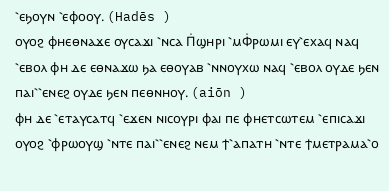⳿ⲉϧⲟⲩⲛ ⳿ⲉⲫⲟⲟⲩ. (Hadēs )
ⲟⲩⲟϩ ⲫⲏⲉⲑⲛⲁϫⲉ ⲟⲩⲥⲁϫⲓ ⳿ⲛⲥⲁ Ⲡ̇ϣⲏⲣⲓ ⳿ⲙⲪ̇ⲣⲱⲙⲓ ⲉⲩ⳿ⲉⲭⲁϥ ⲛⲁϥ ⳿ⲉⲃⲟⲗ ⲫⲏ ⲇⲉ ⲉⲑⲛⲁϫⲱ ϧⲁ ⲉⲑⲟⲩⲁⲃ ⳿ⲛⲛⲟⲩⲭⲱ ⲛⲁϥ ⳿ⲉⲃⲟⲗ ⲟⲩⲇⲉ ϧⲉⲛ ⲡⲁⲓ⳿⳿ⲉⲛⲉϩ ⲟⲩⲇⲉ ϧⲉⲛ ⲡⲉⲑⲛⲏⲟⲩ. (aiōn )
ⲫⲏ ⲇⲉ ⳿ⲉⲧⲁⲩⲥⲁⲧϥ ⳿ⲉϫⲉⲛ ⲛⲓⲥⲟⲩⲣⲓ ⲫⲁⲓ ⲡⲉ ⲫⲏⲉⲧⲥⲱⲧⲉⲙ ⳿ⲉⲡⲓⲥⲁϫⲓ ⲟⲩⲟϩ ⳿ⲫⲣⲱⲟⲩϣ ⳿ⲛⲧⲉ ⲡⲁⲓ⳿⳿ⲉⲛⲉϩ ⲛⲉⲙ ϯ⳿ⲁⲡⲁⲧⲏ ⳿ⲛⲧⲉ ϯⲙⲉⲧⲣⲁⲙⲁ⳿ⲟ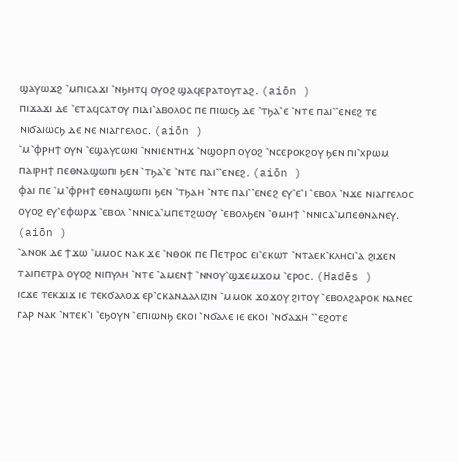ϣⲁⲩⲱϫϩ ⳿ⲙⲡⲓⲥⲁϫⲓ ⳿ⲛϧⲏⲧϥ ⲟⲩⲟϩ ϣⲁϥⲉⲣⲁⲧⲟⲩⲧⲁϩ. (aiōn )
ⲡⲓϫⲁϫⲓ ⲇⲉ ⳿ⲉⲧⲁϥⲥⲁⲧⲟⲩ ⲡⲓⲇⲓ⳿ⲁⲃⲟⲗⲟⲥ ⲡⲉ ⲡⲓⲱⲥϧ ⲇⲉ ⳿ⲧϧⲁ⳿ⲉ ⳿ⲛⲧⲉ ⲡⲁⲓ⳿⳿ⲉⲛⲉϩ ⲧⲉ ⲛⲓϭⲁⲓⲱⲥϧ ⲇⲉ ⲛⲉ ⲛⲓⲁⲅⲅⲉⲗⲟⲥ. (aiōn )
⳿ⲙ⳿ⲫⲣⲏϯ ⲟⲩⲛ ⳿ⲉϣⲁⲩⲥⲱⲕⲓ ⳿ⲛⲛⲓⲉⲛⲧⲏϫ ⳿ⲛϣⲟⲣⲡ ⲟⲩⲟϩ ⳿ⲛⲥⲉⲣⲟⲕϩⲟⲩ ϧⲉⲛ ⲡⲓ⳿ⲭⲣⲱⲙ ⲡⲁⲓⲣⲏϯ ⲡⲉⲑⲛⲁϣⲱⲡⲓ ϧⲉⲛ ⳿ⲧϧⲁ⳿ⲉ ⳿ⲛⲧⲉ ⲡⲁⲓ⳿⳿ⲉⲛⲉϩ. (aiōn )
ⲫⲁⲓ ⲡⲉ ⳿ⲙ⳿ⲫⲣⲏϯ ⲉⲑⲛⲁϣⲱⲡⲓ ϧⲉⲛ ⳿ⲧϧⲁⲏ ⳿ⲛⲧⲉ ⲡⲁⲓ⳿⳿ⲉⲛⲉϩ ⲉⲩ⳿ⲉ⳿ⲓ ⳿ⲉⲃⲟⲗ ⳿ⲛϫⲉ ⲛⲓⲁⲅⲅⲉⲗⲟⲥ ⲟⲩⲟϩ ⲉⲩ⳿ⲉⲫⲱⲣϫ ⳿ⲉⲃⲟⲗ ⳿ⲛⲛⲓⲥⲁ⳿ⲙⲡⲉⲧϩⲱⲟⲩ ⳿ⲉⲃⲟⲗϧⲉⲛ ⳿ⲑⲙⲏϯ ⳿ⲛⲛⲓⲥⲁ⳿ⲙⲡⲉⲑⲛⲁⲛⲉⲩ. (aiōn )
⳿ⲁⲛⲟⲕ ⲇⲉ ϯϫⲱ ⳿ⲙⲙⲟⲥ ⲛⲁⲕ ϫⲉ ⳿ⲛⲑⲟⲕ ⲡⲉ Ⲡⲉⲧⲣⲟⲥ ⲉⲓ⳿ⲉⲕⲱⲧ ⳿ⲛⲧⲁⲉⲕ⳿ⲕⲗⲏⲥⲓ⳿ⲁ ϩⲓϫⲉⲛ ⲧⲁⲓⲡⲉⲧⲣⲁ ⲟⲩⲟϩ ⲛⲓⲡⲩⲗⲏ ⳿ⲛⲧⲉ ⳿ⲁⲙⲉⲛϯ ⳿ⲛⲛⲟⲩ⳿ϣϫⲉⲙϫⲟⲙ ⳿ⲉⲣⲟⲥ. (Hadēs )
ⲓⲥϫⲉ ⲧⲉⲕϫⲓϫ ⲓⲉ ⲧⲉⲕϭⲁⲗⲟϫ ⲉⲣ⳿ⲥⲕⲁⲛⲇⲁⲗⲓⲍⲓⲛ ⳿ⲙⲙⲟⲕ ϫⲟϫⲟⲩ ϩⲓⲧⲟⲩ ⳿ⲉⲃⲟⲗϩⲁⲣⲟⲕ ⲛⲁⲛⲉⲥ ⲅⲁⲣ ⲛⲁⲕ ⳿ⲛⲧⲉⲕ⳿ⲓ ⳿ⲉϧⲟⲩⲛ ⳿ⲉⲡⲓⲱⲛϧ ⲉⲕⲟⲓ ⳿ⲛϭⲁⲗⲉ ⲓⲉ ⲉⲕⲟⲓ ⳿ⲛϭⲁϫⲏ ⳿⳿ⲉϩⲟⲧⲉ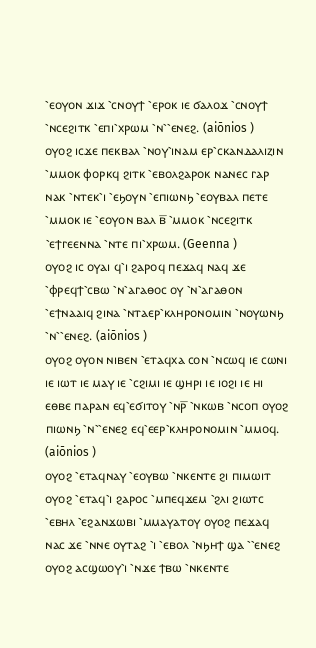⳿ⲉⲟⲩⲟⲛ ϫⲓϫ ⳿ⲥⲛⲟⲩϯ ⳿ⲉⲣⲟⲕ ⲓⲉ ϭⲁⲗⲟϫ ⳿ⲥⲛⲟⲩϯ ⳿ⲛⲥⲉϩⲓⲧⲕ ⳿ⲉⲡⲓ⳿ⲭⲣⲱⲙ ⳿ⲛ⳿⳿ⲉⲛⲉϩ. (aiōnios )
ⲟⲩⲟϩ ⲓⲥϫⲉ ⲡⲉⲕⲃⲁⲗ ⳿ⲛⲟⲩ⳿ⲓⲛⲁⲙ ⲉⲣ⳿ⲥⲕⲁⲛⲇⲁⲗⲓⲍⲓⲛ ⳿ⲙⲙⲟⲕ ⲫⲟⲣⲕϥ ϩⲓⲧⲕ ⳿ⲉⲃⲟⲗϩⲁⲣⲟⲕ ⲛⲁⲛⲉⲥ ⲅⲁⲣ ⲛⲁⲕ ⳿ⲛⲧⲉⲕ⳿ⲓ ⳿ⲉϧⲟⲩⲛ ⳿ⲉⲡⲓⲱⲛϧ ⳿ⲉⲟⲩⲃⲁⲗ ⲡⲉⲧⲉ ⳿ⲙⲙⲟⲕ ⲓⲉ ⳿ⲉⲟⲩⲟⲛ ⲃⲁⲗ ⲃ̅ ⳿ⲙⲙⲟⲕ ⳿ⲛⲥⲉϩⲓⲧⲕ ⳿ⲉϯⲅⲉⲉⲛⲛⲁ ⳿ⲛⲧⲉ ⲡⲓ⳿ⲭⲣⲱⲙ. (Geenna )
ⲟⲩⲟϩ ⲓⲥ ⲟⲩⲁⲓ ϥ⳿ⲓ ϩⲁⲣⲟϥ ⲡⲉϫⲁϥ ⲛⲁϥ ϫⲉ ⳿ⲫⲣⲉϥϯ⳿ⲥⲃⲱ ⳿ⲛ⳿ⲁⲅⲁⲑⲟⲥ ⲟⲩ ⳿ⲛ⳿ⲁⲅⲁⲑⲟⲛ ⳿ⲉϯⲛⲁⲁⲓϥ ϩⲓⲛⲁ ⳿ⲛⲧⲁⲉⲣ⳿ⲕⲗⲏⲣⲟⲛⲟⲙⲓⲛ ⳿ⲛⲟⲩⲱⲛϧ ⳿ⲛ⳿⳿ⲉⲛⲉϩ. (aiōnios )
ⲟⲩⲟϩ ⲟⲩⲟⲛ ⲛⲓⲃⲉⲛ ⳿ⲉⲧⲁϥⲭⲁ ⲥⲟⲛ ⳿ⲛⲥⲱϥ ⲓⲉ ⲥⲱⲛⲓ ⲓⲉ ⲓⲱⲧ ⲓⲉ ⲙⲁⲩ ⲓⲉ ⳿ⲥϩⲓⲙⲓ ⲓⲉ ϣⲏⲣⲓ ⲓⲉ ⲓⲟϩⲓ ⲓⲉ ⲏⲓ ⲉⲑⲃⲉ ⲡⲁⲣⲁⲛ ⲉϥ⳿ⲉϭⲓⲧⲟⲩ ⳿ⲛⲣ̅ ⳿ⲛⲕⲱⲃ ⳿ⲛⲥⲟⲡ ⲟⲩⲟϩ ⲡⲓⲱⲛϧ ⳿ⲛ⳿⳿ⲉⲛⲉϩ ⲉϥ⳿ⲉⲉⲣ⳿ⲕⲗⲏⲣⲟⲛⲟⲙⲓⲛ ⳿ⲙⲙⲟϥ. (aiōnios )
ⲟⲩⲟϩ ⳿ⲉⲧⲁϥⲛⲁⲩ ⳿ⲉⲟⲩⲃⲱ ⳿ⲛⲕⲉⲛⲧⲉ ϩⲓ ⲡⲓⲙⲱⲓⲧ ⲟⲩⲟϩ ⳿ⲉⲧⲁϥ⳿ⲓ ϩⲁⲣⲟⲥ ⳿ⲙⲡⲉϥϫⲉⲙ ⳿ϩⲗⲓ ϩⲓⲱⲧⲥ ⳿ⲉⲃⲏⲗ ⳿ⲉϩⲁⲛϫⲱⲃⲓ ⳿ⲙⲙⲁⲩⲁⲧⲟⲩ ⲟⲩⲟϩ ⲡⲉϫⲁϥ ⲛⲁⲥ ϫⲉ ⳿ⲛⲛⲉ ⲟⲩⲧⲁϩ ⳿ⲓ ⳿ⲉⲃⲟⲗ ⳿ⲛϧⲏϯ ϣⲁ ⳿⳿ⲉⲛⲉϩ ⲟⲩⲟϩ ⲁⲥϣⲱⲟⲩ⳿ⲓ ⳿ⲛϫⲉ ϯⲃⲱ ⳿ⲛⲕⲉⲛⲧⲉ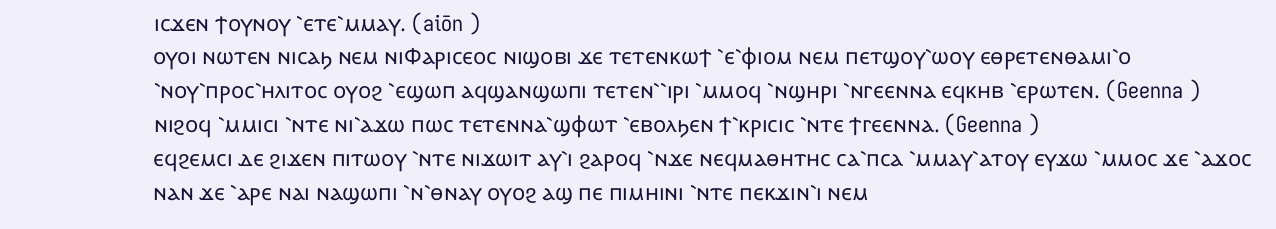ⲓⲥϫⲉⲛ ϯⲟⲩⲛⲟⲩ ⳿ⲉⲧⲉ⳿ⲙⲙⲁⲩ. (aiōn )
ⲟⲩⲟⲓ ⲛⲱⲧⲉⲛ ⲛⲓⲥⲁϧ ⲛⲉⲙ ⲛⲓⲪⲁⲣⲓⲥⲉⲟⲥ ⲛⲓϣⲟⲃⲓ ϫⲉ ⲧⲉⲧⲉⲛⲕⲱϯ ⳿ⲉ⳿ⲫⲓⲟⲙ ⲛⲉⲙ ⲡⲉⲧϣⲟⲩ⳿ⲱⲟⲩ ⲉⲑⲣⲉⲧⲉⲛⲑⲁⲙⲓ⳿ⲟ ⳿ⲛⲟⲩ⳿ⲡⲣⲟⲥ⳿ⲏⲗⲓⲧⲟⲥ ⲟⲩⲟϩ ⳿ⲉϣⲱⲡ ⲁϥϣⲁⲛϣⲱⲡⲓ ⲧⲉⲧⲉⲛ⳿⳿ⲓⲣⲓ ⳿ⲙⲙⲟϥ ⳿ⲛϣⲏⲣⲓ ⳿ⲛⲅⲉⲉⲛⲛⲁ ⲉϥⲕⲏⲃ ⳿ⲉⲣⲱⲧⲉⲛ. (Geenna )
ⲛⲓϩⲟϥ ⳿ⲙⲙⲓⲥⲓ ⳿ⲛⲧⲉ ⲛⲓ⳿ⲁϫⲱ ⲡⲱⲥ ⲧⲉⲧⲉⲛⲛⲁ⳿ϣⲫⲱⲧ ⳿ⲉⲃⲟⲗϧⲉⲛ ϯ⳿ⲕⲣⲓⲥⲓⲥ ⳿ⲛⲧⲉ ϯⲅⲉⲉⲛⲛⲁ. (Geenna )
ⲉϥϩⲉⲙⲥⲓ ⲇⲉ ϩⲓϫⲉⲛ ⲡⲓⲧⲱⲟⲩ ⳿ⲛⲧⲉ ⲛⲓϫⲱⲓⲧ ⲁⲩ⳿ⲓ ϩⲁⲣⲟϥ ⳿ⲛϫⲉ ⲛⲉϥⲙⲁⲑⲏⲧⲏⲥ ⲥⲁ⳿ⲡⲥⲁ ⳿ⲙⲙⲁⲩ⳿ⲁⲧⲟⲩ ⲉⲩϫⲱ ⳿ⲙⲙⲟⲥ ϫⲉ ⳿ⲁϫⲟⲥ ⲛⲁⲛ ϫⲉ ⳿ⲁⲣⲉ ⲛⲁⲓ ⲛⲁϣⲱⲡⲓ ⳿ⲛ⳿ⲑⲛⲁⲩ ⲟⲩⲟϩ ⲁϣ ⲡⲉ ⲡⲓⲙⲏⲓⲛⲓ ⳿ⲛⲧⲉ ⲡⲉⲕϫⲓⲛ⳿ⲓ ⲛⲉⲙ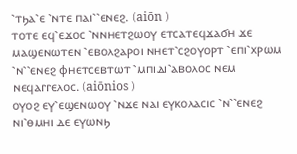⳿ⲧϧⲁ⳿ⲉ ⳿ⲛⲧⲉ ⲡⲁⲓ⳿⳿ⲉⲛⲉϩ. (aiōn )
ⲧⲟⲧⲉ ⲉϥ⳿ⲉϫⲟⲥ ⳿ⲛⲛⲏⲉⲧϩⲱⲟⲩ ⲉⲧⲥⲁⲧⲉϥϫⲁϭⲏ ϫⲉ ⲙⲁϣⲉⲛⲱⲧⲉⲛ ⳿ⲉⲃⲟⲗϩⲁⲣⲟⲓ ⲛⲏⲉⲧ⳿ⲥϩⲟⲩⲟⲣⲧ ⳿ⲉⲡⲓ⳿ⲭⲣⲱⲙ ⳿ⲛ⳿⳿ⲉⲛⲉϩ ⲫⲏⲉⲧⲥⲉⲃⲧⲱⲧ ⳿ⲙⲡⲓⲇⲓ⳿ⲁⲃⲟⲗⲟⲥ ⲛⲉⲙ ⲛⲉϥⲁⲅⲅⲉⲗⲟⲥ. (aiōnios )
ⲟⲩⲟϩ ⲉⲩ⳿ⲉϣⲉⲛⲱⲟⲩ ⳿ⲛϫⲉ ⲛⲁⲓ ⲉⲩⲕⲟⲗⲁⲥⲓⲥ ⳿ⲛ⳿⳿ⲉⲛⲉϩ ⲛⲓ⳿ⲑⲙⲏⲓ ⲇⲉ ⲉⲩⲱⲛϧ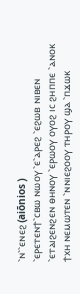⳿ⲛ⳿⳿ⲉⲛⲉϩ (aiōnios )
⳿ⲉⲣⲉⲧⲉⲛϯ⳿ⲥⲃⲱ ⲛⲱⲟⲩ ⳿ⲉ⳿ⲁⲣⲉϩ ⳿ⲉϩⲱⲃ ⲛⲓⲃⲉⲛ ⳿ⲉⲧⲁⲓϩⲉⲛϩⲉⲛ ⲑⲏⲛⲟⲩ ⳿ⲉⲣⲱⲟⲩ ⲟⲩⲟϩ ⲓⲥ ϩⲏⲡⲡⲉ ⳿ⲁⲛⲟⲕ ϯⲭⲏ ⲛⲉⲙⲱⲧⲉⲛ ⳿ⲛⲛⲓⲉϩⲟⲟⲩ ⲧⲏⲣⲟⲩ ϣⲁ ⳿ⲡϫⲱⲕ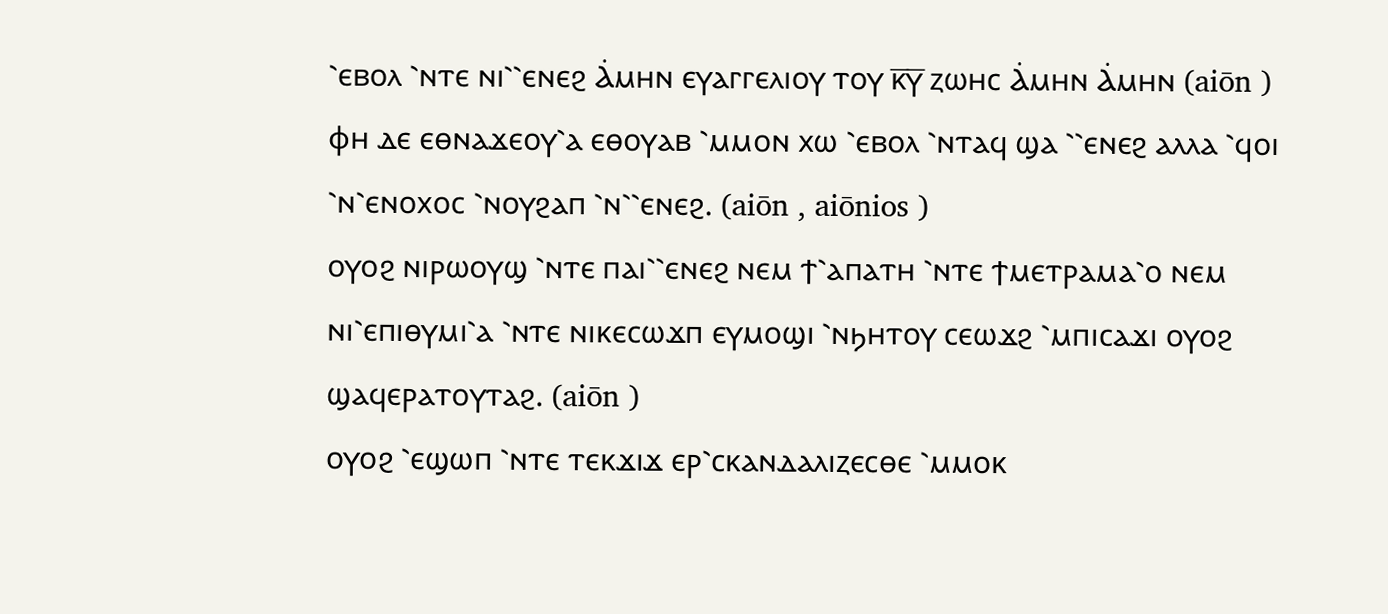⳿ⲉⲃⲟⲗ ⳿ⲛⲧⲉ ⲛⲓ⳿⳿ⲉⲛⲉϩ Ⲁ̇ⲙⲏⲛ ⲉⲩⲁⲅⲅⲉⲗⲓⲟⲩ ⲧⲟⲩ ⲕ̅ⲩ̅ ⲍⲱⲏⲥ Ⲁ̇ⲙⲏⲛ Ⲁ̇ⲙⲏⲛ (aiōn )
ⲫⲏ ⲇⲉ ⲉⲑⲛⲁϫⲉⲟⲩ⳿ⲁ ⲉⲑⲟⲩⲁⲃ ⳿ⲙⲙⲟⲛ ⲭⲱ ⳿ⲉⲃⲟⲗ ⳿ⲛⲧⲁϥ ϣⲁ ⳿⳿ⲉⲛⲉϩ ⲁⲗⲗⲁ ⳿ϥⲟⲓ ⳿ⲛ⳿ⲉⲛⲟⲭⲟⲥ ⳿ⲛⲟⲩϩⲁⲡ ⳿ⲛ⳿⳿ⲉⲛⲉϩ. (aiōn , aiōnios )
ⲟⲩⲟϩ ⲛⲓⲣⲱⲟⲩϣ ⳿ⲛⲧⲉ ⲡⲁⲓ⳿⳿ⲉⲛⲉϩ ⲛⲉⲙ ϯ⳿ⲁⲡⲁⲧⲏ ⳿ⲛⲧⲉ ϯⲙⲉⲧⲣⲁⲙⲁ⳿ⲟ ⲛⲉⲙ ⲛⲓ⳿ⲉⲡⲓⲑⲩⲙⲓ⳿ⲁ ⳿ⲛⲧⲉ ⲛⲓⲕⲉⲥⲱϫⲡ ⲉⲩⲙⲟϣⲓ ⳿ⲛϧⲏⲧⲟⲩ ⲥⲉⲱϫϩ ⳿ⲙⲡⲓⲥⲁϫⲓ ⲟⲩⲟϩ ϣⲁϥⲉⲣⲁⲧⲟⲩⲧⲁϩ. (aiōn )
ⲟⲩⲟϩ ⳿ⲉϣⲱⲡ ⳿ⲛⲧⲉ ⲧⲉⲕϫⲓϫ ⲉⲣ⳿ⲥⲕⲁⲛⲇⲁⲗⲓⲍⲉⲥⲑⲉ ⳿ⲙⲙⲟⲕ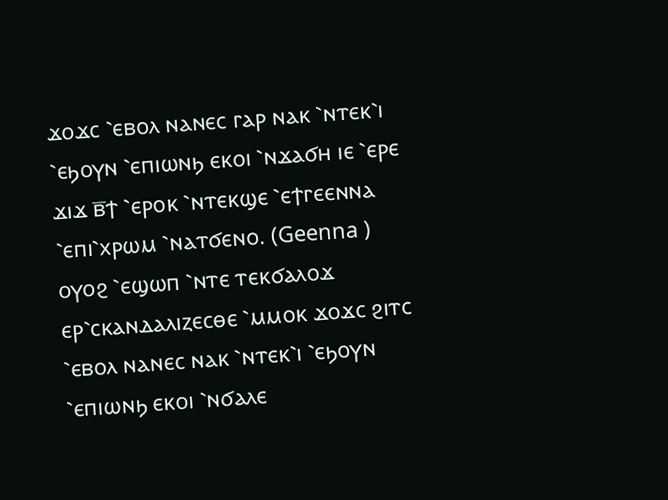ϫⲟϫⲥ ⳿ⲉⲃⲟⲗ ⲛⲁⲛⲉⲥ ⲅⲁⲣ ⲛⲁⲕ ⳿ⲛⲧⲉⲕ⳿ⲓ ⳿ⲉϧⲟⲩⲛ ⳿ⲉⲡⲓⲱⲛϧ ⲉⲕⲟⲓ ⳿ⲛϫⲁϭⲏ ⲓⲉ ⳿ⲉⲣⲉ ϫⲓϫ ⲃ̅ϯ ⳿ⲉⲣⲟⲕ ⳿ⲛⲧⲉⲕϣⲉ ⳿ⲉϯⲅⲉⲉⲛⲛⲁ ⳿ⲉⲡⲓ⳿ⲭⲣⲱⲙ ⳿ⲛⲁⲧϭⲉⲛⲟ. (Geenna )
ⲟⲩⲟϩ ⳿ⲉϣⲱⲡ ⳿ⲛⲧⲉ ⲧⲉⲕϭⲁⲗⲟϫ ⲉⲣ⳿ⲥⲕⲁⲛⲇⲁⲗⲓⲍⲉⲥⲑⲉ ⳿ⲙⲙⲟⲕ ϫⲟϫⲥ ϩⲓⲧⲥ ⳿ⲉⲃⲟⲗ ⲛⲁⲛⲉⲥ ⲛⲁⲕ ⳿ⲛⲧⲉⲕ⳿ⲓ ⳿ⲉϧⲟⲩⲛ ⳿ⲉⲡⲓⲱⲛϧ ⲉⲕⲟⲓ ⳿ⲛϭⲁⲗⲉ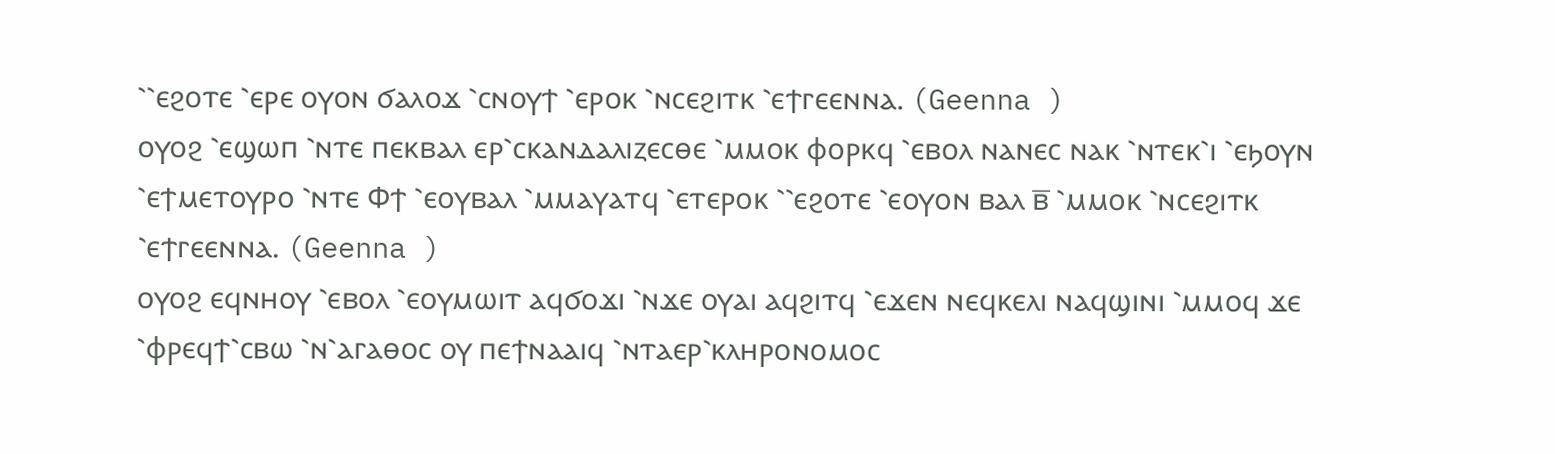⳿⳿ⲉϩⲟⲧⲉ ⳿ⲉⲣⲉ ⲟⲩⲟⲛ ϭⲁⲗⲟϫ ⳿ⲥⲛⲟⲩϯ ⳿ⲉⲣⲟⲕ ⳿ⲛⲥⲉϩⲓⲧⲕ ⳿ⲉϯⲅⲉⲉⲛⲛⲁ. (Geenna )
ⲟⲩⲟϩ ⳿ⲉϣⲱⲡ ⳿ⲛⲧⲉ ⲡⲉⲕⲃⲁⲗ ⲉⲣ⳿ⲥⲕⲁⲛⲇⲁⲗⲓⲍⲉⲥⲑⲉ ⳿ⲙⲙⲟⲕ ⲫⲟⲣⲕϥ ⳿ⲉⲃⲟⲗ ⲛⲁⲛⲉⲥ ⲛⲁⲕ ⳿ⲛⲧⲉⲕ⳿ⲓ ⳿ⲉϧⲟⲩⲛ ⳿ⲉϯⲙⲉⲧⲟⲩⲣⲟ ⳿ⲛⲧⲉ Ⲫϯ ⳿ⲉⲟⲩⲃⲁⲗ ⳿ⲙⲙⲁⲩⲁⲧϥ ⳿ⲉⲧⲉⲣⲟⲕ ⳿⳿ⲉϩⲟⲧⲉ ⳿ⲉⲟⲩⲟⲛ ⲃⲁⲗ ⲃ̅ ⳿ⲙⲙⲟⲕ ⳿ⲛⲥⲉϩⲓⲧⲕ ⳿ⲉϯⲅⲉⲉⲛⲛⲁ. (Geenna )
ⲟⲩⲟϩ ⲉϥⲛⲏⲟⲩ ⳿ⲉⲃⲟⲗ ⳿ⲉⲟⲩⲙⲱⲓⲧ ⲁϥϭⲟϫⲓ ⳿ⲛϫⲉ ⲟⲩⲁⲓ ⲁϥϩⲓⲧϥ ⳿ⲉϫⲉⲛ ⲛⲉϥⲕⲉⲗⲓ ⲛⲁϥϣⲓⲛⲓ ⳿ⲙⲙⲟϥ ϫⲉ ⳿ⲫⲣⲉϥϯ⳿ⲥⲃⲱ ⳿ⲛ⳿ⲁⲅⲁⲑⲟⲥ ⲟⲩ ⲡⲉϯⲛⲁⲁⲓϥ ⳿ⲛⲧⲁⲉⲣ⳿ⲕⲗⲏⲣⲟⲛⲟⲙⲟⲥ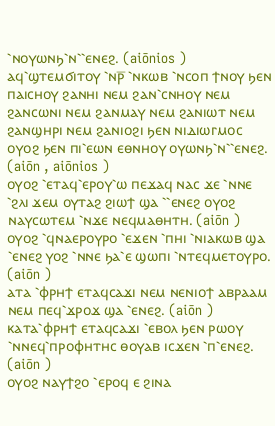⳿ⲛⲟⲩⲱⲛϧ⳿ⲛ⳿⳿ⲉⲛⲉϩ. (aiōnios )
ⲁϥ⳿ϣⲧⲉⲙϭⲓⲧⲟⲩ ⳿ⲛⲣ̅ ⳿ⲛⲕⲱⲃ ⳿ⲛⲥⲟⲡ ϯⲛⲟⲩ ϧⲉⲛ ⲡⲁⲓⲥⲏⲟⲩ ϩⲁⲛⲏⲓ ⲛⲉⲙ ϩⲁⲛ⳿ⲥⲛⲏⲟⲩ ⲛⲉⲙ ϩⲁⲛⲥⲱⲛⲓ ⲛⲉⲙ ϩⲁⲛⲙⲁⲩ ⲛⲉⲙ ϩⲁⲛⲓⲱⲧ ⲛⲉⲙ ϩⲁⲛϣⲏⲣⲓ ⲛⲉⲙ ϩⲁⲛⲓⲟϩⲓ ϧⲉⲛ ⲛⲓⲇⲓⲱⲅⲙⲟⲥ ⲟⲩⲟϩ ϧⲉⲛ ⲡⲓ⳿ⲉⲱⲛ ⲉⲑⲛⲏⲟⲩ ⲟⲩⲱⲛϧ⳿ⲛ⳿⳿ⲉⲛⲉϩ. (aiōn , aiōnios )
ⲟⲩⲟϩ ⳿ⲉⲧⲁϥ⳿ⲉⲣⲟⲩ⳿ⲱ ⲡⲉϫⲁϥ ⲛⲁⲥ ϫⲉ ⳿ⲛⲛⲉ ⳿ϩⲗⲓ ϫⲉⲙ ⲟⲩⲧⲁϩ ϩⲓⲱϯ ϣⲁ ⳿⳿ⲉⲛⲉϩ ⲟⲩⲟϩ ⲛⲁⲩⲥⲱⲧⲉⲙ ⳿ⲛϫⲉ ⲛⲉϥⲙⲁⲑⲏⲧⲏ. (aiōn )
ⲟⲩⲟϩ ⳿ϥⲛⲁⲉⲣⲟⲩⲣⲟ ⳿ⲉϫⲉⲛ ⳿ⲡⲏⲓ ⳿ⲛⲓⲁⲕⲱⲃ ϣⲁ ⳿ⲉⲛⲉϩ ⲩⲟϩ ⳿ⲛⲛⲉ ϧⲁ⳿ⲉ ϣⲱⲡⲓ ⳿ⲛⲧⲉϥⲙⲉⲧⲟⲩⲣⲟ. (aiōn )
ⲁⲧⲁ ⳿ⲫⲣⲏϯ ⲉⲧⲁϥⲥⲁϫⲓ ⲛⲉⲙ ⲛⲉⲛⲓⲟϯ ⲁⲃⲣⲁⲁⲙ ⲛⲉⲙ ⲡⲉϥ⳿ϫⲣⲟϫ ϣⲁ ⳿ⲉⲛⲉϩ. (aiōn )
ⲕⲁⲧⲁ⳿ⲫⲣⲏϯ ⲉⲧⲁϥⲥⲁϫⲓ ⳿ⲉⲃⲟⲗ ϧⲉⲛ ⲣⲱⲟⲩ ⳿ⲛⲛⲉϥ⳿ⲡⲣⲟⲫⲏⲧⲏⲥ ⲑⲟⲩⲁⲃ ⲓⲥϫⲉⲛ ⳿ⲡ⳿ⲉⲛⲉϩ. (aiōn )
ⲟⲩⲟϩ ⲛⲁⲩϯϩⲟ ⳿ⲉⲣⲟϥ ⲉ ϩⲓⲛⲁ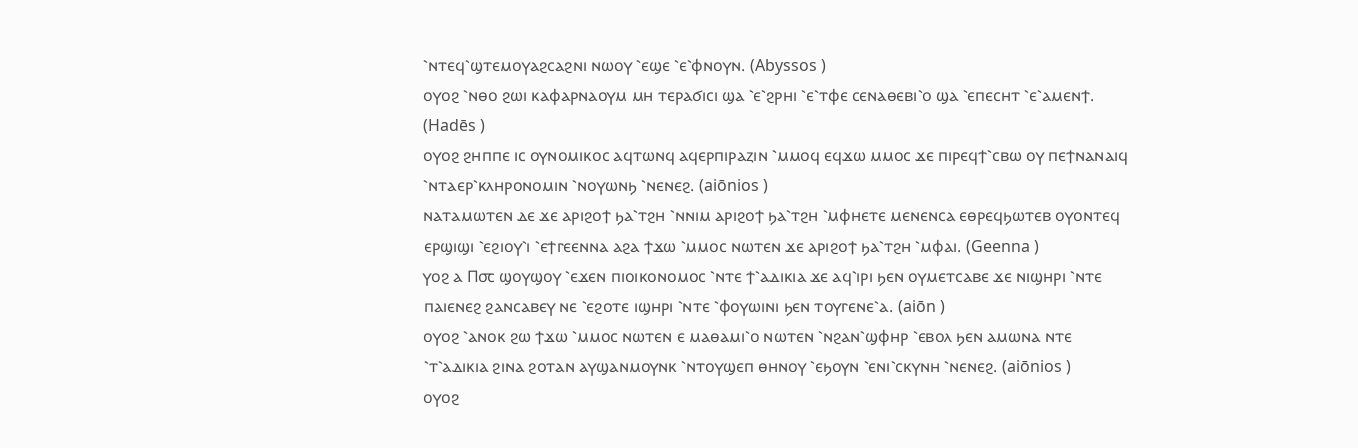⳿ⲛⲧⲉϥ⳿ϣⲧⲉⲙⲟⲩⲁϩⲥⲁϩⲛⲓ ⲛⲱⲟⲩ ⳿ⲉϣⲉ ⳿ⲉ⳿ⲫⲛⲟⲩⲛ. (Abyssos )
ⲟⲩⲟϩ ⳿ⲛⲑⲟ ϩⲱⲓ ⲕⲁⲫⲁⲣⲛⲁⲟⲩⲙ ⲙⲏ ⲧⲉⲣⲁϭⲓⲥⲓ ϣⲁ ⳿ⲉ⳿ϩⲣⲏⲓ ⳿ⲉ⳿ⲧⲫⲉ ⲥⲉⲛⲁⲑⲉⲃⲓ⳿ⲟ ϣⲁ ⳿ⲉⲡⲉⲥⲏⲧ ⳿ⲉ⳿ⲁⲙⲉⲛϯ. (Hadēs )
ⲟⲩⲟϩ ϩⲏⲡⲡⲉ ⲓⲥ ⲟⲩⲛⲟⲙⲓⲕⲟⲥ ⲁϥⲧⲱⲛϥ ⲁϥⲉⲣⲡⲓⲣⲁⲍⲓⲛ ⳿ⲙⲙⲟϥ ⲉϥϫⲱ ⲙⲙⲟⲥ ϫⲉ ⲡⲓⲣⲉϥϯ⳿ⲥⲃⲱ ⲟⲩ ⲡⲉϯⲛⲁⲛⲁⲓϥ ⳿ⲛⲧⲁⲉⲣ⳿ⲕⲗⲏⲣⲟⲛⲟⲙⲓⲛ ⳿ⲛⲟⲩⲱⲛϧ ⳿ⲛⲉⲛⲉϩ. (aiōnios )
ⲛⲁⲧⲁⲙⲱⲧⲉⲛ ⲇⲉ ϫⲉ ⲁⲣⲓϩⲟϯ ϧⲁ⳿ⲧϩⲏ ⳿ⲛⲛⲓⲙ ⲁⲣⲓϩⲟϯ ϧⲁ⳿ⲧϩⲏ ⳿ⲙⲫⲏⲉⲧⲉ ⲙⲉⲛⲉⲛⲥⲁ ⲉⲑⲣⲉϥϧⲱⲧⲉⲃ ⲟⲩⲟⲛⲧⲉϥ ⲉⲣϣⲓϣⲓ ⳿ⲉϩⲓⲟⲩ⳿ⲓ ⳿ⲉϯⲅⲉⲉⲛⲛⲁ ⲁϩⲁ ϯϫⲱ ⳿ⲙⲙⲟⲥ ⲛⲱⲧⲉⲛ ϫⲉ ⲁⲣⲓϩⲟϯ ϧⲁ⳿ⲧϩⲏ ⳿ⲙⲫⲁⲓ. (Geenna )
ⲩⲟϩ ⲁ Ⲡ⳪ ϣⲟⲩϣⲟⲩ ⳿ⲉϫⲉⲛ ⲡⲓⲟⲓⲕⲟⲛⲟⲙⲟⲥ ⳿ⲛⲧⲉ ϯ⳿ⲁⲇⲓⲕⲓⲁ ϫⲉ ⲁϥ⳿ⲓⲣⲓ ϧⲉⲛ ⲟⲩⲙⲉⲧⲥⲁⲃⲉ ϫⲉ ⲛⲓϣⲏⲣⲓ ⳿ⲛⲧⲉ ⲡⲁⲓⲉⲛⲉϩ ϩⲁⲛⲥⲁⲃⲉⲩ ⲛⲉ ⳿ⲉϩⲟⲧⲉ ⲓϣⲏⲣⲓ ⳿ⲛⲧⲉ ⳿ⲫⲟⲩⲱⲓⲛⲓ ϧⲉⲛ ⲧⲟⲩⲅⲉⲛⲉ⳿ⲁ. (aiōn )
ⲟⲩⲟϩ ⳿ⲁⲛⲟⲕ ϩⲱ ϯϫⲱ ⳿ⲙⲙⲟⲥ ⲛⲱⲧⲉⲛ ⲉ ⲙⲁⲑⲁⲙⲓ⳿ⲟ ⲛⲱⲧⲉⲛ ⳿ⲛϩⲁⲛ⳿ϣⲫⲏⲣ ⳿ⲉⲃⲟⲗ ϧⲉⲛ ⲁⲙⲱⲛⲁ ⲛⲧⲉ ⳿ⲧ⳿ⲁⲇⲓⲕⲓⲁ ϩⲓⲛⲁ ϩⲟⲧⲁⲛ ⲁⲩϣⲁⲛⲙⲟⲩⲛⲕ ⳿ⲛⲧⲟⲩϣⲉⲡ ⲑⲏⲛⲟⲩ ⳿ⲉϧⲟⲩⲛ ⳿ⲉⲛⲓ⳿ⲥⲕⲩⲛⲏ ⳿ⲛⲉⲛⲉϩ. (aiōnios )
ⲟⲩⲟϩ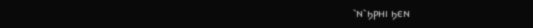⳿ⲛ⳿ϧⲣⲏⲓ ϧⲉⲛ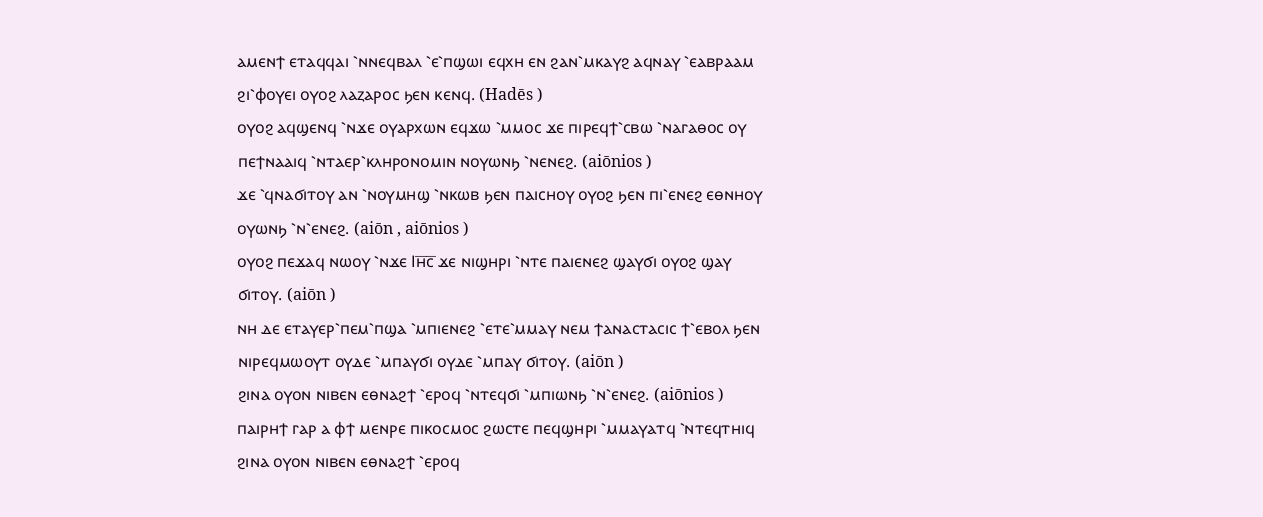ⲁⲙⲉⲛϯ ⲉⲧⲁϥϥⲁⲓ ⳿ⲛⲛⲉϥⲃⲁⲗ ⳿ⲉ⳿ⲡϣⲱⲓ ⲉϥⲭⲏ ⲉⲛ ϩⲁⲛ⳿ⲙⲕⲁⲩϩ ⲁϥⲛⲁⲩ ⳿ⲉⲁⲃⲣⲁⲁⲙ ϩⲓ⳿ⲫⲟⲩⲉⲓ ⲟⲩⲟϩ ⲗⲁⲍⲁⲣⲟⲥ ϧⲉⲛ ⲕⲉⲛϥ. (Hadēs )
ⲟⲩⲟϩ ⲁϥϣⲉⲛϥ ⳿ⲛϫⲉ ⲟⲩⲁⲣⲭⲱⲛ ⲉϥϫⲱ ⳿ⲙⲙⲟⲥ ϫⲉ ⲡⲓⲣⲉϥϯ⳿ⲥⲃⲱ ⳿ⲛⲁⲅⲁⲑⲟⲥ ⲟⲩ ⲡⲉϯⲛⲁⲁⲓϥ ⳿ⲛⲧⲁⲉⲣ⳿ⲕⲗⲏⲣⲟⲛⲟⲙⲓⲛ ⲛⲟⲩⲱⲛϧ ⳿ⲛⲉⲛⲉϩ. (aiōnios )
ϫⲉ ⳿ϥⲛⲁϭⲓⲧⲟⲩ ⲁⲛ ⳿ⲛⲟⲩⲙⲏϣ ⳿ⲛⲕⲱⲃ ϧⲉⲛ ⲡⲁⲓⲥⲏⲟⲩ ⲟⲩⲟϩ ϧⲉⲛ ⲡⲓ⳿ⲉⲛⲉϩ ⲉⲑⲛⲏⲟⲩ ⲟⲩⲱⲛϧ ⳿ⲛ⳿ⲉⲛⲉϩ. (aiōn , aiōnios )
ⲟⲩⲟϩ ⲡⲉϫⲁϥ ⲛⲱⲟⲩ ⳿ⲛϫⲉ Ⲓⲏ̅ⲥ̅ ϫⲉ ⲛⲓϣⲏⲣⲓ ⳿ⲛⲧⲉ ⲡⲁⲓⲉⲛⲉϩ ϣⲁⲩϭⲓ ⲟⲩⲟϩ ϣⲁⲩ ϭⲓⲧⲟⲩ. (aiōn )
ⲛⲏ ⲇⲉ ⲉⲧⲁⲩⲉⲣ⳿ⲡⲉⲙ⳿ⲡϣⲁ ⳿ⲙⲡⲓⲉⲛⲉϩ ⳿ⲉⲧⲉ⳿ⲙⲙⲁⲩ ⲛⲉⲙ ϯⲁⲛⲁⲥⲧⲁⲥⲓⲥ ϯ⳿ⲉⲃⲟⲗ ϧⲉⲛ ⲛⲓⲣⲉϥⲙⲱⲟⲩⲧ ⲟⲩⲇⲉ ⳿ⲙⲡⲁⲩϭⲓ ⲟⲩⲇⲉ ⳿ⲙⲡⲁⲩ ϭⲓⲧⲟⲩ. (aiōn )
ϩⲓⲛⲁ ⲟⲩⲟⲛ ⲛⲓⲃⲉⲛ ⲉⲑⲛⲁϩϯ ⳿ⲉⲣⲟϥ ⳿ⲛⲧⲉϥϭⲓ ⳿ⲙⲡⲓⲱⲛϧ ⳿ⲛ⳿ⲉⲛⲉϩ. (aiōnios )
ⲡⲁⲓⲣⲏϯ ⲅⲁⲣ ⲁ ⲫϯ ⲙⲉⲛⲣⲉ ⲡⲓⲕⲟⲥⲙⲟⲥ ϩⲱⲥⲧⲉ ⲡⲉϥϣⲏⲣⲓ ⳿ⲙⲙⲁⲩⲁⲧϥ ⳿ⲛⲧⲉϥⲧⲏⲓϥ ϩⲓⲛⲁ ⲟⲩⲟⲛ ⲛⲓⲃⲉⲛ ⲉⲑⲛⲁϩϯ ⳿ⲉⲣⲟϥ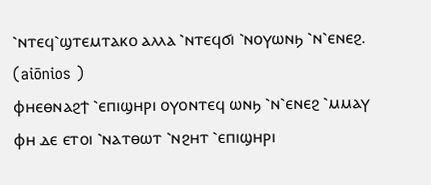⳿ⲛⲧⲉϥ⳿ϣⲧⲉⲙⲧⲁⲕⲟ ⲁⲗⲗⲁ ⳿ⲛⲧⲉϥϭⲓ ⳿ⲛⲟⲩⲱⲛϧ ⳿ⲛ⳿ⲉⲛⲉϩ. (aiōnios )
ⲫⲏⲉⲑⲛⲁϩϯ ⳿ⲉⲡⲓϣⲏⲣⲓ ⲟⲩⲟⲛⲧⲉϥ ⲱⲛϧ ⳿ⲛ⳿ⲉⲛⲉϩ ⳿ⲙⲙⲁⲩ ⲫⲏ ⲇⲉ ⲉⲧⲟⲓ ⳿ⲛⲁⲧⲑⲱⲧ ⳿ⲛϩⲏⲧ ⳿ⲉⲡⲓϣⲏⲣⲓ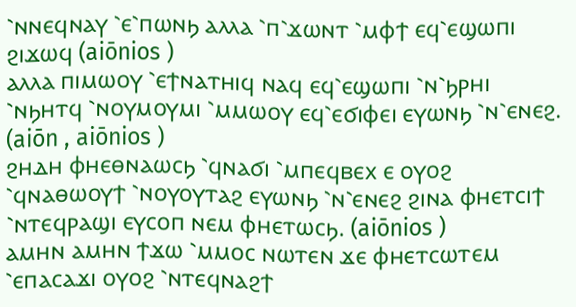⳿ⲛⲛⲉϥⲛⲁⲩ ⳿ⲉ⳿ⲡⲱⲛϧ ⲁⲗⲗⲁ ⳿ⲡ⳿ϫⲱⲛⲧ ⳿ⲙⲫϯ ⲉϥ⳿ⲉϣⲱⲡⲓ ϩⲓϫⲱϥ (aiōnios )
ⲁⲗⲗⲁ ⲡⲓⲙⲱⲟⲩ ⳿ⲉϯⲛⲁⲧⲏⲓϥ ⲛⲁϥ ⲉϥ⳿ⲉϣⲱⲡⲓ ⳿ⲛ⳿ϧⲣⲏⲓ ⳿ⲛϧⲏⲧϥ ⳿ⲛⲟⲩⲙⲟⲩⲙⲓ ⳿ⲙⲙⲱⲟⲩ ⲉϥ⳿ⲉϭⲓⲫⲉⲓ ⲉⲩⲱⲛϧ ⳿ⲛ⳿ⲉⲛⲉϩ. (aiōn , aiōnios )
ϩⲏⲇⲏ ⲫⲏⲉⲑⲛⲁⲱⲥϧ ⳿ϥⲛⲁϭⲓ ⳿ⲙⲡⲉϥⲃⲉⲭ ⲉ ⲟⲩⲟϩ ⳿ϥⲛⲁⲑⲱⲟⲩϯ ⳿ⲛⲟⲩⲟⲩⲧⲁϩ ⲉⲩⲱⲛϧ ⳿ⲛ⳿ⲉⲛⲉϩ ϩⲓⲛⲁ ⲫⲏⲉⲧⲥⲓϯ ⳿ⲛⲧⲉϥⲣⲁϣⲓ ⲉⲩⲥⲟⲡ ⲛⲉⲙ ⲫⲏⲉⲧⲱⲥϧ. (aiōnios )
ⲁⲙⲏⲛ ⲁⲙⲏⲛ ϯϫⲱ ⳿ⲙⲙⲟⲥ ⲛⲱⲧⲉⲛ ϫⲉ ⲫⲏⲉⲧⲥⲱⲧⲉⲙ ⳿ⲉⲡⲁⲥⲁϫⲓ ⲟⲩⲟϩ ⳿ⲛⲧⲉϥⲛⲁϩϯ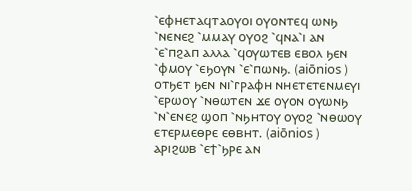⳿ⲉⲫⲏⲉⲧⲁϥⲧⲁⲟⲩⲟⲓ ⲟⲩⲟⲛⲧⲉϥ ⲱⲛϧ ⳿ⲛⲉⲛⲉϩ ⳿ⲙⲙⲁⲩ ⲟⲩⲟϩ ⳿ϥⲛⲁ⳿ⲓ ⲁⲛ ⳿ⲉ⳿ⲡϩⲁⲡ ⲁⲗⲗⲁ ⳿ϥⲟⲩⲱⲧⲉⲃ ⲉⲃⲟⲗ ϧⲉⲛ ⳿ⲫⲙⲟⲩ ⳿ⲉϧⲟⲩⲛ ⳿ⲉ⳿ⲡⲱⲛϧ. (aiōnios )
ⲟⲧϧⲉⲧ ϧⲉⲛ ⲛⲓ⳿ⲅⲣⲁⲫⲏ ⲛⲏⲉⲧⲉⲧⲉⲛⲙⲉⲩⲓ ⳿ⲉⲣⲱⲟⲩ ⳿ⲛⲑⲱⲧⲉⲛ ϫⲉ ⲟⲩⲟⲛ ⲟⲩⲱⲛϧ ⳿ⲛ⳿ⲉⲛⲉϩ ϣⲟⲡ ⳿ⲛϧⲏⲧⲟⲩ ⲟⲩⲟϩ ⳿ⲛⲑⲱⲟⲩ ⲉⲧⲉⲣⲙⲉⲑⲣⲉ ⲉⲑⲃⲏⲧ. (aiōnios )
ⲁⲣⲓϩⲱⲃ ⳿ⲉϯ⳿ϧⲣⲉ ⲁⲛ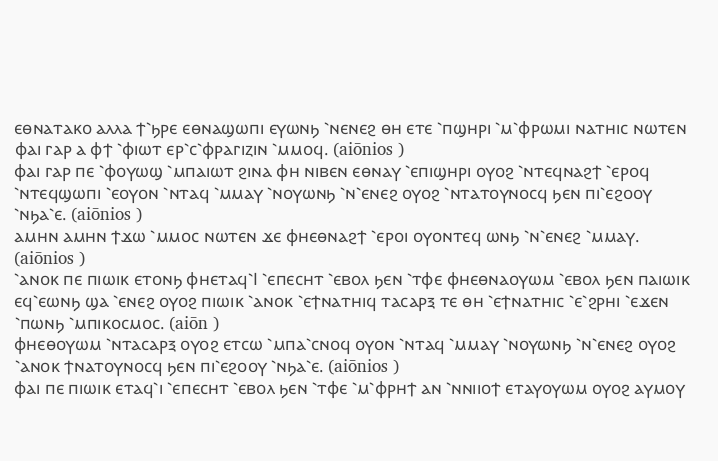ⲉⲑⲛⲁⲧⲁⲕⲟ ⲁⲗⲗⲁ ϯ⳿ϧⲣⲉ ⲉⲑⲛⲁϣⲱⲡⲓ ⲉⲩⲱⲛϧ ⳿ⲛⲉⲛⲉϩ ⲑⲏ ⲉⲧⲉ ⳿ⲡϣⲏⲣⲓ ⳿ⲙ⳿ⲫⲣⲱⲙⲓ ⲛⲁⲧⲏⲓⲥ ⲛⲱⲧⲉⲛ ⲫⲁⲓ ⲅⲁⲣ ⲁ ⲫϯ ⳿ⲫⲓⲱⲧ ⲉⲣ⳿ⲥ⳿ⲫⲣⲁⲅⲓⲍⲓⲛ ⳿ⲙⲙⲟϥ. (aiōnios )
ⲫⲁⲓ ⲅⲁⲣ ⲡⲉ ⳿ⲫⲟⲩⲱϣ ⳿ⲙⲡⲁⲓⲱⲧ ϩⲓⲛⲁ ⲫⲏ ⲛⲓⲃⲉⲛ ⲉⲑⲛⲁⲩ ⳿ⲉⲡⲓϣⲏⲣⲓ ⲟⲩⲟϩ ⳿ⲛⲧⲉϥⲛⲁϩϯ ⳿ⲉⲣⲟϥ ⳿ⲛⲧⲉϥϣⲱⲡⲓ ⳿ⲉⲟⲩⲟⲛ ⳿ⲛⲧⲁϥ ⳿ⲙⲙⲁⲩ ⳿ⲛⲟⲩⲱⲛϧ ⳿ⲛ⳿ⲉⲛⲉϩ ⲟⲩⲟϩ ⳿ⲛⲧⲁⲧⲟⲩⲛⲟⲥϥ ϧⲉⲛ ⲡⲓ⳿ⲉϩⲟⲟⲩ ⳿ⲛϧⲁ⳿ⲉ. (aiōnios )
ⲁⲙⲏⲛ ⲁⲙⲏⲛ ϯϫⲱ ⳿ⲙⲙⲟⲥ ⲛⲱⲧⲉⲛ ϫⲉ ⲫⲏⲉⲑⲛⲁϩϯ ⳿ⲉⲣⲟⲓ ⲟⲩⲟⲛⲧⲉϥ ⲱⲛϧ ⳿ⲛ⳿ⲉⲛⲉϩ ⳿ⲙⲙⲁⲩ. (aiōnios )
⳿ⲁⲛⲟⲕ ⲡⲉ ⲡⲓⲱⲓⲕ ⲉⲧⲟⲛϧ ⲫⲏⲉⲧⲁϥ⳿Ⲓ ⳿ⲉⲡⲉⲥⲏⲧ ⳿ⲉⲃⲟⲗ ϧⲉⲛ ⳿ⲧⲫⲉ ⲫⲏⲉⲑⲛⲁⲟⲩⲱⲙ ⳿ⲉⲃⲟⲗ ϧⲉⲛ ⲡⲁⲓⲱⲓⲕ ⲉϥ⳿ⲉⲱⲛϧ ϣⲁ ⳿ⲉⲛⲉϩ ⲟⲩⲟϩ ⲡⲓⲱⲓⲕ ⳿ⲁⲛⲟⲕ ⳿ⲉϯⲛⲁⲧⲏⲓϥ ⲧⲁⲥⲁⲣⲝ ⲧⲉ ⲑⲏ ⳿ⲉϯⲛⲁⲧⲏⲓⲥ ⳿ⲉ⳿ϩⲣⲏⲓ ⳿ⲉϫⲉⲛ ⳿ⲡⲱⲛϧ ⳿ⲙⲡⲓⲕⲟⲥⲙⲟⲥ. (aiōn )
ⲫⲏⲉⲑⲟⲩⲱⲙ ⳿ⲛⲧⲁⲥⲁⲣⲝ ⲟⲩⲟϩ ⲉⲧⲥⲱ ⳿ⲙⲡⲁ⳿ⲥⲛⲟϥ ⲟⲩⲟⲛ ⳿ⲛⲧⲁϥ ⳿ⲙⲙⲁⲩ ⳿ⲛⲟⲩⲱⲛϧ ⳿ⲛ⳿ⲉⲛⲉϩ ⲟⲩⲟϩ ⳿ⲁⲛⲟⲕ ϯⲛⲁⲧⲟⲩⲛⲟⲥϥ ϧⲉⲛ ⲡⲓ⳿ⲉϩⲟⲟⲩ ⳿ⲛϧⲁ⳿ⲉ. (aiōnios )
ⲫⲁⲓ ⲡⲉ ⲡⲓⲱⲓⲕ ⲉⲧⲁϥ⳿ⲓ ⳿ⲉⲡⲉⲥⲏⲧ ⳿ⲉⲃⲟⲗ ϧⲉⲛ ⳿ⲧⲫⲉ ⳿ⲙ⳿ⲫⲣⲏϯ ⲁⲛ ⳿ⲛⲛⲓⲓⲟϯ ⲉⲧⲁⲩⲟⲩⲱⲙ ⲟⲩⲟϩ ⲁⲩⲙⲟⲩ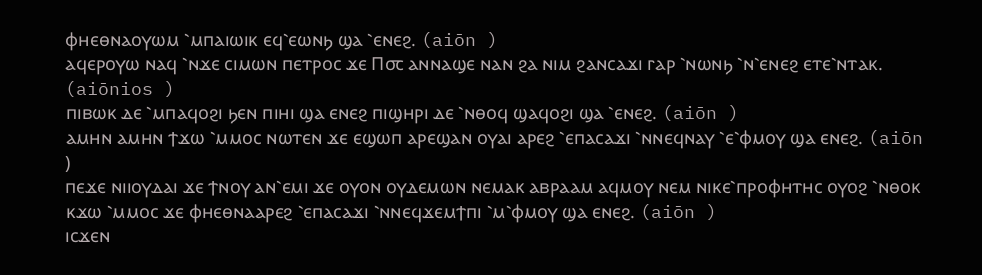ⲫⲏⲉⲑⲛⲁⲟⲩⲱⲙ ⳿ⲙⲡⲁⲓⲱⲓⲕ ⲉϥ⳿ⲉⲱⲛϧ ϣⲁ ⳿ⲉⲛⲉϩ. (aiōn )
ⲁϥⲉⲣⲟⲩⲱ ⲛⲁϥ ⳿ⲛϫⲉ ⲥⲓⲙⲱⲛ ⲡⲉⲧⲣⲟⲥ ϫⲉ Ⲡ⳪ ⲁⲛⲛⲁϣⲉ ⲛⲁⲛ ϩⲁ ⲛⲓⲙ ϩⲁⲛⲥⲁϫⲓ ⲅⲁⲣ ⳿ⲛⲱⲛϧ ⳿ⲛ⳿ⲉⲛⲉϩ ⲉⲧⲉ⳿ⲛⲧⲁⲕ. (aiōnios )
ⲡⲓⲃⲱⲕ ⲇⲉ ⳿ⲙⲡⲁϥⲟϩⲓ ϧⲉⲛ ⲡⲓⲏⲓ ϣⲁ ⲉⲛⲉϩ ⲡⲓϣⲏⲣⲓ ⲇⲉ ⳿ⲛⲑⲟϥ ϣⲁϥⲟϩⲓ ϣⲁ ⳿ⲉⲛⲉϩ. (aiōn )
ⲁⲙⲏⲛ ⲁⲙⲏⲛ ϯϫⲱ ⳿ⲙⲙⲟⲥ ⲛⲱⲧⲉⲛ ϫⲉ ⲉϣⲱⲡ ⲁⲣⲉϣⲁⲛ ⲟⲩⲁⲓ ⲁⲣⲉϩ ⳿ⲉⲡⲁⲥⲁϫⲓ ⳿ⲛⲛⲉϥⲛⲁⲩ ⳿ⲉ⳿ⲫⲙⲟⲩ ϣⲁ ⲉⲛⲉϩ. (aiōn )
ⲡⲉϫⲉ ⲛⲓⲓⲟⲩⲇⲁⲓ ϫⲉ ϯⲛⲟⲩ ⲁⲛ⳿ⲉⲙⲓ ϫⲉ ⲟⲩⲟⲛ ⲟⲩⲇⲉⲙⲱⲛ ⲛⲉⲙⲁⲕ ⲁⲃⲣⲁⲁⲙ ⲁϥⲙⲟⲩ ⲛⲉⲙ ⲛⲓⲕⲉ⳿ⲡⲣⲟⲫⲏⲧⲏⲥ ⲟⲩⲟϩ ⳿ⲛⲑⲟⲕ ⲕϫⲱ ⳿ⲙⲙⲟⲥ ϫⲉ ⲫⲏⲉⲑⲛⲁⲁⲣⲉϩ ⳿ⲉⲡⲁⲥⲁϫⲓ ⳿ⲛⲛⲉϥϫⲉⲙϯⲡⲓ ⳿ⲙ⳿ⲫⲙⲟⲩ ϣⲁ ⲉⲛⲉϩ. (aiōn )
ⲓⲥϫⲉⲛ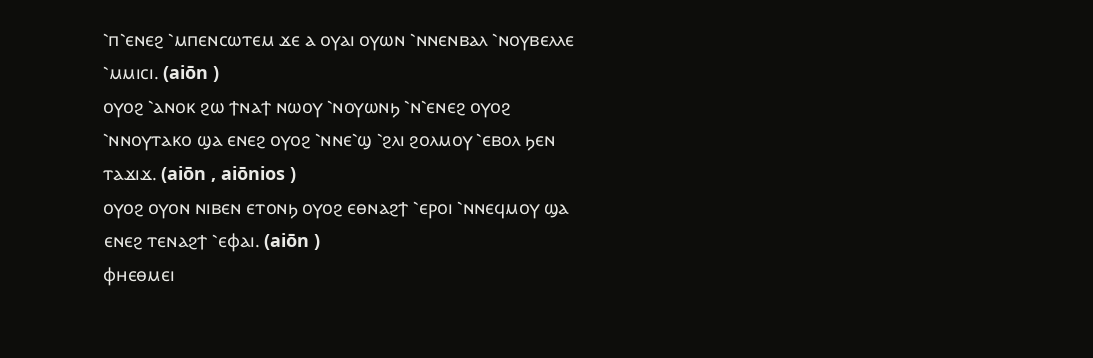⳿ⲡ⳿ⲉⲛⲉϩ ⳿ⲙⲡⲉⲛⲥⲱⲧⲉⲙ ϫⲉ ⲁ ⲟⲩⲁⲓ ⲟⲩⲱⲛ ⳿ⲛⲛⲉⲛⲃⲁⲗ ⳿ⲛⲟⲩⲃⲉⲗⲗⲉ ⳿ⲙⲙⲓⲥⲓ. (aiōn )
ⲟⲩⲟϩ ⳿ⲁⲛⲟⲕ ϩⲱ ϯⲛⲁϯ ⲛⲱⲟⲩ ⳿ⲛⲟⲩⲱⲛϧ ⳿ⲛ⳿ⲉⲛⲉϩ ⲟⲩⲟϩ ⳿ⲛⲛⲟⲩⲧⲁⲕⲟ ϣⲁ ⲉⲛⲉϩ ⲟⲩⲟϩ ⳿ⲛⲛⲉ⳿ϣ ⳿ϩⲗⲓ ϩⲟⲗⲙⲟⲩ ⳿ⲉⲃⲟⲗ ϧⲉⲛ ⲧⲁϫⲓϫ. (aiōn , aiōnios )
ⲟⲩⲟϩ ⲟⲩⲟⲛ ⲛⲓⲃⲉⲛ ⲉⲧⲟⲛϧ ⲟⲩⲟϩ ⲉⲑⲛⲁϩϯ ⳿ⲉⲣⲟⲓ ⳿ⲛⲛⲉϥⲙⲟⲩ ϣⲁ ⲉⲛⲉϩ ⲧⲉⲛⲁϩϯ ⳿ⲉⲫⲁⲓ. (aiōn )
ⲫⲏⲉⲑⲙⲉⲓ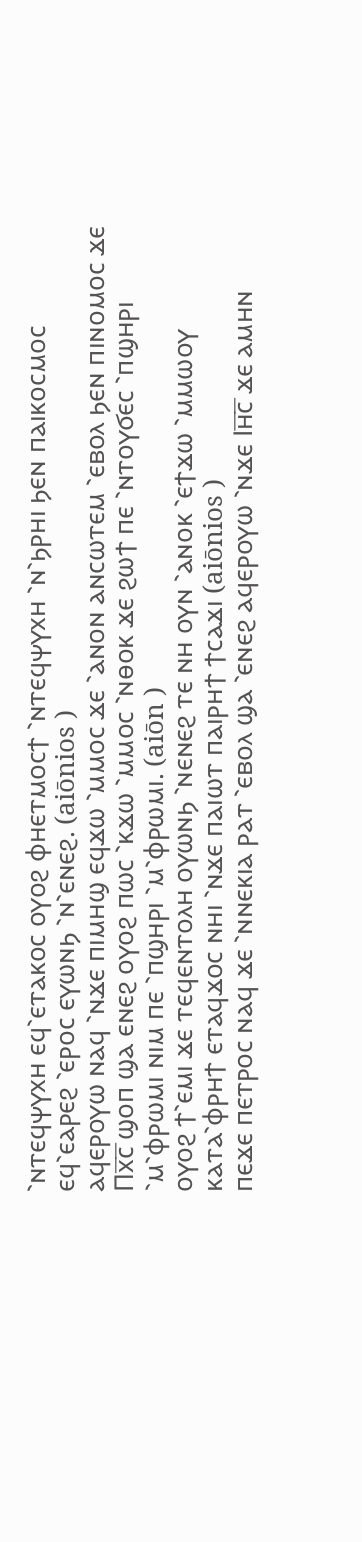⳿ⲛⲧⲉϥⲯⲩⲭⲏ ⲉϥ⳿ⲉⲧⲁⲕⲟⲥ ⲟⲩⲟϩ ⲫⲏⲉⲧⲙⲟⲥϯ ⳿ⲛⲧⲉϥⲯⲩⲭⲏ ⳿ⲛ⳿ϧⲣⲏⲓ ϧⲉⲛ ⲡⲁⲓⲕⲟⲥⲙⲟⲥ ⲉϥ⳿ⲉⲁⲣⲉϩ ⳿ⲉⲣⲟⲥ ⲉⲩⲱⲛϧ ⳿ⲛ⳿ⲉⲛⲉϩ. (aiōnios )
ⲁϥⲉⲣⲟⲩⲱ ⲛⲁϥ ⳿ⲛϫⲉ ⲡⲓⲙⲏϣ ⲉϥϫⲱ ⳿ⲙⲙⲟⲥ ϫⲉ ⳿ⲁⲛⲟⲛ ⲁⲛⲥⲱⲧⲉⲙ ⳿ⲉⲃⲟⲗ ϧⲉⲛ ⲡⲓⲛⲟⲙⲟⲥ ϫⲉ Ⲡⲭ̅ⲥ̅ ϣⲟⲡ ϣⲁ ⲉⲛⲉϩ ⲟⲩⲟϩ ⲡⲱⲥ ⳿ⲕϫⲱ ⳿ⲙⲙⲟⲥ ⳿ⲛⲑⲟⲕ ϫⲉ ϩⲱϯ ⲡⲉ ⳿ⲛⲧⲟⲩϭⲉⲥ ⳿ⲡϣⲏⲣⲓ ⳿ⲙ⳿ⲫⲣⲱⲙⲓ ⲛⲓⲙ ⲡⲉ ⳿ⲡϣⲏⲣⲓ ⳿ⲙ⳿ⲫⲣⲱⲙⲓ. (aiōn )
ⲟⲩⲟϩ ϯ⳿ⲉⲙⲓ ϫⲉ ⲧⲉϥⲉⲛⲧⲟⲗⲏ ⲟⲩⲱⲛϧ ⳿ⲛⲉⲛⲉϩ ⲧⲉ ⲛⲏ ⲟⲩⲛ ⳿ⲁⲛⲟⲕ ⳿ⲉϯϫⲱ ⳿ⲙⲙⲱⲟⲩ ⲕⲁⲧⲁ⳿ⲫⲣⲏϯ ⲉⲧⲁϥϫⲟⲥ ⲛⲏⲓ ⳿ⲛϫⲉ ⲡⲁⲓⲱⲧ ⲡⲁⲓⲣⲏϯ ϯⲥⲁϫⲓ (aiōnios )
ⲡⲉϫⲉ ⲡⲉⲧⲣⲟⲥ ⲛⲁϥ ϫⲉ ⳿ⲛⲛⲉⲕⲓⲁ ⲣⲁⲧ ⳿ⲉⲃⲟⲗ ϣⲁ ⳿ⲉⲛⲉϩ ⲁϥⲉⲣⲟⲩⲱ ⳿ⲛϫⲉ Ⲓⲏ̅ⲥ̅ ϫⲉ ⲁⲙⲏⲛ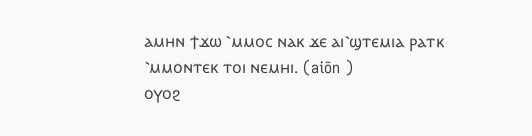ⲁⲙⲏⲛ ϯϫⲱ ⳿ⲙⲙⲟⲥ ⲛⲁⲕ ϫⲉ ⲁⲓ⳿ϣⲧⲉⲙⲓⲁ ⲣⲁⲧⲕ ⳿ⲙⲙⲟⲛⲧⲉⲕ ⲧⲟⲓ ⲛⲉⲙⲏⲓ. (aiōn )
ⲟⲩⲟϩ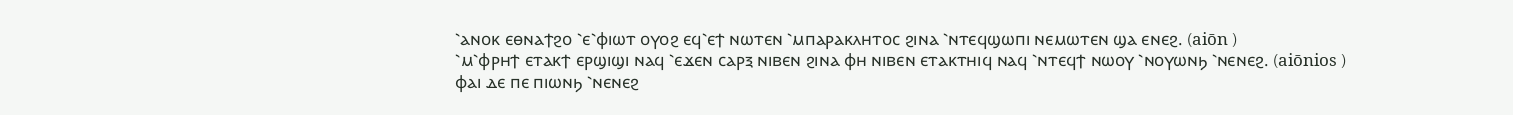⳿ⲁⲛⲟⲕ ⲉⲑⲛⲁϯϩⲟ ⳿ⲉ⳿ⲫⲓⲱⲧ ⲟⲩⲟϩ ⲉϥ⳿ⲉϯ ⲛⲱⲧⲉⲛ ⳿ⲙⲡⲁⲣⲁⲕⲗⲏⲧⲟⲥ ϩⲓⲛⲁ ⳿ⲛⲧⲉϥϣⲱⲡⲓ ⲛⲉⲙⲱⲧⲉⲛ ϣⲁ ⲉⲛⲉϩ. (aiōn )
⳿ⲙ⳿ⲫⲣⲏϯ ⲉⲧⲁⲕϯ ⲉⲣϣⲓϣⲓ ⲛⲁϥ ⳿ⲉϫⲉⲛ ⲥⲁⲣⲝ ⲛⲓⲃⲉⲛ ϩⲓⲛⲁ ⲫⲏ ⲛⲓⲃⲉⲛ ⲉⲧⲁⲕⲧⲏⲓϥ ⲛⲁϥ ⳿ⲛⲧⲉϥϯ ⲛⲱⲟⲩ ⳿ⲛⲟⲩⲱⲛϧ ⳿ⲛⲉⲛⲉϩ. (aiōnios )
ⲫⲁⲓ ⲇⲉ ⲡⲉ ⲡⲓⲱⲛϧ ⳿ⲛⲉⲛⲉϩ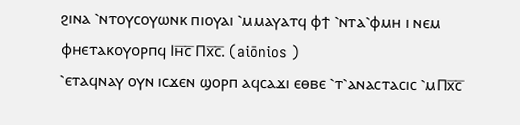ϩⲓⲛⲁ ⳿ⲛⲧⲟⲩⲥⲟⲩⲱⲛⲕ ⲡⲓⲟⲩⲁⲓ ⳿ⲙⲙⲁⲩⲁⲧϥ ⲫϯ ⳿ⲛⲧⲁ⳿ⲫⲙⲏ ⲓ ⲛⲉⲙ ⲫⲏⲉⲧⲁⲕⲟⲩⲟⲣⲡϥ Ⲓⲏ̅ⲥ̅ Ⲡⲭ̅ⲥ̅. (aiōnios )
⳿ⲉⲧⲁϥⲛⲁⲩ ⲟⲩⲛ ⲓⲥϫⲉⲛ ϣⲟⲣⲡ ⲁϥⲥⲁϫⲓ ⲉⲑⲃⲉ ⳿ⲧ⳿ⲁⲛⲁⲥⲧⲁⲥⲓⲥ ⳿ⲙⲠⲭ̅ⲥ̅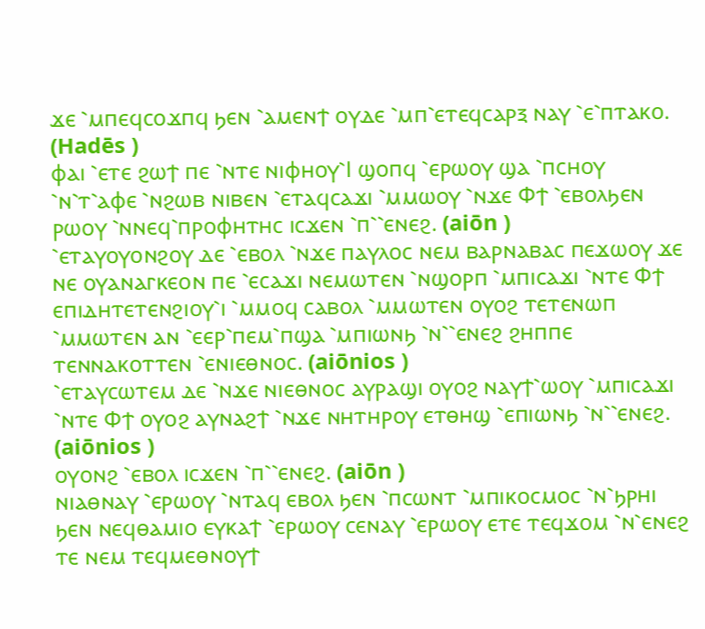ϫⲉ ⳿ⲙⲡⲉϥⲥⲟϫⲡϥ ϧⲉⲛ ⳿ⲁⲙⲉⲛϯ ⲟⲩⲇⲉ ⳿ⲙⲡ⳿ⲉⲧⲉϥⲥⲁⲣⲝ ⲛⲁⲩ ⳿ⲉ⳿ⲡⲧⲁⲕⲟ. (Hadēs )
ⲫⲁⲓ ⳿ⲉⲧⲉ ϩⲱϯ ⲡⲉ ⳿ⲛⲧⲉ ⲛⲓⲫⲏⲟⲩ⳿Ⲓ ϣⲟⲡϥ ⳿ⲉⲣⲱⲟⲩ ϣⲁ ⳿ⲡⲥⲏⲟⲩ ⳿ⲛ⳿ⲧ⳿ⲁⲫⲉ ⳿ⲛϩⲱⲃ ⲛⲓⲃⲉⲛ ⳿ⲉⲧⲁϥⲥⲁϫⲓ ⳿ⲙⲙⲱⲟⲩ ⳿ⲛϫⲉ Ⲫϯ ⳿ⲉⲃⲟⲗϧⲉⲛ ⲣⲱⲟⲩ ⳿ⲛⲛⲉϥ⳿ⲡⲣⲟⲫⲏⲧⲏⲥ ⲓⲥϫⲉⲛ ⳿ⲡ⳿⳿ⲉⲛⲉϩ. (aiōn )
⳿ⲉⲧⲁⲩⲟⲩⲟⲛϩⲟⲩ ⲇⲉ ⳿ⲉⲃⲟⲗ ⳿ⲛϫⲉ ⲡⲁⲩⲗⲟⲥ ⲛⲉⲙ ⲃⲁⲣⲛⲁⲃⲁⲥ ⲡⲉϫⲱⲟⲩ ϫⲉ ⲛⲉ ⲟⲩⲁⲛⲁⲅⲕⲉⲟⲛ ⲡⲉ ⳿ⲉⲥⲁϫⲓ ⲛⲉⲙⲱⲧⲉⲛ ⳿ⲛϣⲟⲣⲡ ⳿ⲙⲡⲓⲥⲁϫⲓ ⳿ⲛⲧⲉ Ⲫϯ ⲉⲡⲓⲇⲏⲧⲉⲧⲉⲛϩⲓⲟⲩ⳿ⲓ ⳿ⲙⲙⲟϥ ⲥⲁⲃⲟⲗ ⳿ⲙⲙⲱⲧⲉⲛ ⲟⲩⲟϩ ⲧⲉⲧⲉⲛⲱⲡ ⳿ⲙⲙⲱⲧⲉⲛ ⲁⲛ ⳿ⲉⲉⲣ⳿ⲡⲉⲙ⳿ⲡϣⲁ ⳿ⲙⲡⲓⲱⲛϧ ⳿ⲛ⳿⳿ⲉⲛⲉϩ ϩⲏⲡⲡⲉ ⲧⲉⲛⲛⲁⲕⲟⲧⲧⲉⲛ ⳿ⲉⲛⲓⲉⲑⲛⲟⲥ. (aiōnios )
⳿ⲉⲧⲁⲩⲥⲱⲧⲉⲙ ⲇⲉ ⳿ⲛϫⲉ ⲛⲓⲉⲑⲛⲟⲥ ⲁⲩⲣⲁϣⲓ ⲟⲩⲟϩ ⲛⲁⲩϯ⳿ⲱⲟⲩ ⳿ⲙⲡⲓⲥⲁϫⲓ ⳿ⲛⲧⲉ Ⲫϯ ⲟⲩⲟϩ ⲁⲩⲛⲁϩϯ ⳿ⲛϫⲉ ⲛⲏⲧⲏⲣⲟⲩ ⲉⲧⲑⲏϣ ⳿ⲉⲡⲓⲱⲛϧ ⳿ⲛ⳿⳿ⲉⲛⲉϩ. (aiōnios )
ⲟⲩⲟⲛϩ ⳿ⲉⲃⲟⲗ ⲓⲥϫⲉⲛ ⳿ⲡ⳿⳿ⲉⲛⲉϩ. (aiōn )
ⲛⲓⲁⲑⲛⲁⲩ ⳿ⲉⲣⲱⲟⲩ ⳿ⲛⲧⲁϥ ⲉⲃⲟⲗ ϧⲉⲛ ⳿ⲡⲥⲱⲛⲧ ⳿ⲙⲡⲓⲕⲟⲥⲙⲟⲥ ⳿ⲛ⳿ϧⲣⲏⲓ ϧⲉⲛ ⲛⲉϥⲑⲁⲙⲓⲟ ⲉⲩⲕⲁϯ ⳿ⲉⲣⲱⲟⲩ ⲥⲉⲛⲁⲩ ⳿ⲉⲣⲱⲟⲩ ⲉⲧⲉ ⲧⲉϥϫⲟⲙ ⳿ⲛ⳿ⲉⲛⲉϩ ⲧⲉ ⲛⲉⲙ ⲧⲉϥⲙⲉⲑⲛⲟⲩϯ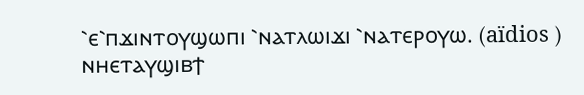⳿ⲉ⳿ⲡϫⲓⲛⲧⲟⲩϣⲱⲡⲓ ⳿ⲛⲁⲧⲗⲱⲓϫⲓ ⳿ⲛⲁⲧⲉⲣⲟⲩⲱ. (aïdios )
ⲛⲏⲉⲧⲁⲩϣⲓⲃϯ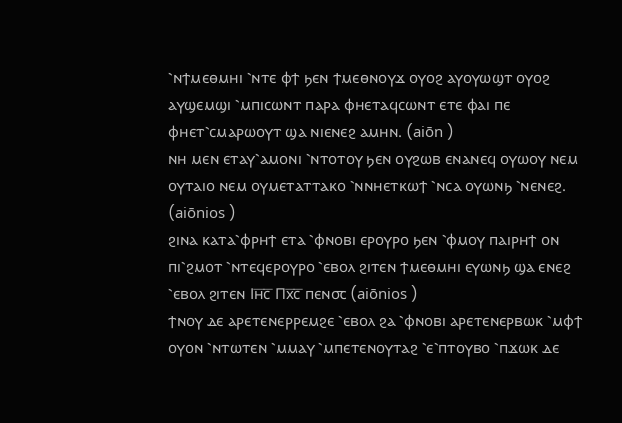⳿ⲛϯⲙⲉⲑⲙⲏⲓ ⳿ⲛⲧⲉ ⲫϯ ϧⲉⲛ ϯⲙⲉⲑⲛⲟⲩϫ ⲟⲩⲟϩ ⲁⲩⲟⲩⲱϣⲧ ⲟⲩⲟϩ ⲁⲩϣⲉⲙϣⲓ ⳿ⲙⲡⲓⲥⲱⲛⲧ ⲡⲁⲣⲁ ⲫⲏⲉⲧⲁϥⲥⲱⲛⲧ ⲉⲧⲉ ⲫⲁⲓ ⲡⲉ ⲫⲏⲉⲧ⳿ⲥⲙⲁⲣⲱⲟⲩⲧ ϣⲁ ⲛⲓⲉⲛⲉϩ ⲁⲙⲏⲛ. (aiōn )
ⲛⲏ ⲙⲉⲛ ⲉⲧⲁⲩ⳿ⲁⲙⲟⲛⲓ ⳿ⲛⲧⲟⲧⲟⲩ ϧⲉⲛ ⲟⲩϩⲱⲃ ⲉⲛⲁⲛⲉϥ ⲟⲩⲱⲟⲩ ⲛⲉⲙ ⲟⲩⲧⲁⲓⲟ ⲛⲉⲙ ⲟⲩⲙⲉⲧⲁⲧⲧⲁⲕⲟ ⳿ⲛⲛⲏⲉⲧⲕⲱϯ ⳿ⲛⲥⲁ ⲟⲩⲱⲛϧ ⳿ⲛⲉⲛⲉϩ. (aiōnios )
ϩⲓⲛⲁ ⲕⲁⲧⲁ⳿ⲫⲣⲏϯ ⲉⲧⲁ ⳿ⲫⲛⲟⲃⲓ ⲉⲣⲟⲩⲣⲟ ϧⲉⲛ ⳿ⲫⲙⲟⲩ ⲡⲁⲓⲣⲏϯ ⲟⲛ ⲡⲓ⳿ϩⲙⲟⲧ ⳿ⲛⲧⲉϥⲉⲣⲟⲩⲣⲟ ⳿ⲉⲃⲟⲗ ϩⲓⲧⲉⲛ ϯⲙⲉⲑⲙⲏⲓ ⲉⲩⲱⲛϧ ϣⲁ ⲉⲛⲉϩ ⳿ⲉⲃⲟⲗ ϩⲓⲧⲉⲛ Ⲓⲏ̅ⲥ̅ Ⲡⲭ̅ⲥ̅ ⲡⲉⲛ⳪ (aiōnios )
ϯⲛⲟⲩ ⲇⲉ ⲁⲣⲉⲧⲉⲛⲉⲣⲣⲉⲙϩⲉ ⳿ⲉⲃⲟⲗ ϩⲁ ⳿ⲫⲛⲟⲃⲓ ⲁⲣⲉⲧⲉⲛⲉⲣⲃⲱⲕ ⳿ⲙⲫϯ ⲟⲩⲟⲛ ⳿ⲛⲧⲱⲧⲉⲛ ⳿ⲙⲙⲁⲩ ⳿ⲙⲡⲉⲧⲉⲛⲟⲩⲧⲁϩ ⳿ⲉ⳿ⲡⲧⲟⲩⲃⲟ ⳿ⲡϫⲱⲕ ⲇⲉ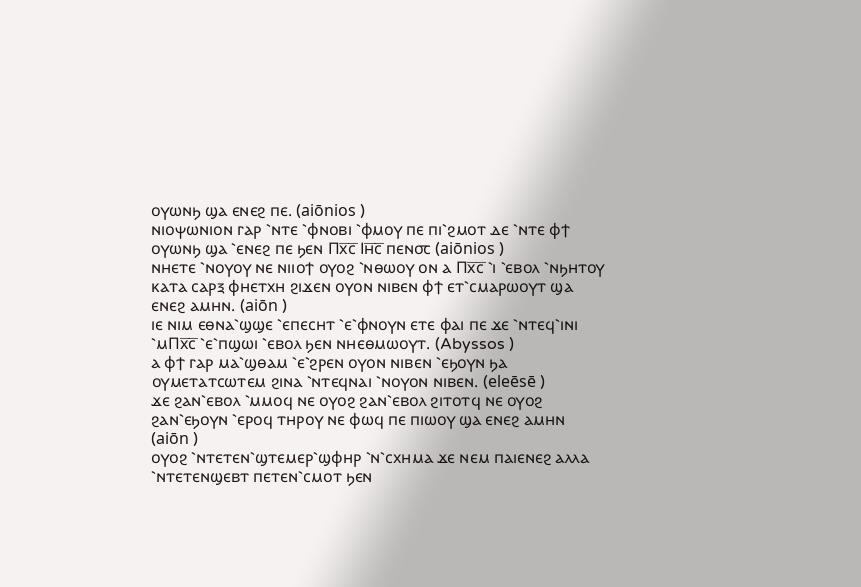ⲟⲩⲱⲛϧ ϣⲁ ⲉⲛⲉϩ ⲡⲉ. (aiōnios )
ⲛⲓⲟⲯⲱⲛⲓⲟⲛ ⲅⲁⲣ ⳿ⲛⲧⲉ ⳿ⲫⲛⲟⲃⲓ ⳿ⲫⲙⲟⲩ ⲡⲉ ⲡⲓ⳿ϩⲙⲟⲧ ⲇⲉ ⳿ⲛⲧⲉ ⲫϯ ⲟⲩⲱⲛϧ ϣⲁ ⳿ⲉⲛⲉϩ ⲡⲉ ϧⲉⲛ Ⲡⲭ̅ⲥ̅ Ⲓⲏ̅ⲥ̅ ⲡⲉⲛ⳪ (aiōnios )
ⲛⲏⲉⲧⲉ ⳿ⲛⲟⲩⲟⲩ ⲛⲉ ⲛⲓⲓⲟϯ ⲟⲩⲟϩ ⳿ⲛⲑⲱⲟⲩ ⲟⲛ ⲁ Ⲡⲭ̅ⲥ̅ ⳿ⲓ ⳿ⲉⲃⲟⲗ ⳿ⲛϧⲏⲧⲟⲩ ⲕⲁⲧⲁ ⲥⲁⲣⲝ ⲫⲏⲉⲧⲭⲏ ϩⲓϫⲉⲛ ⲟⲩⲟⲛ ⲛⲓⲃⲉⲛ ⲫϯ ⲉⲧ⳿ⲥⲙⲁⲣⲱⲟⲩⲧ ϣⲁ ⲉⲛⲉϩ ⲁⲙⲏⲛ. (aiōn )
ⲓⲉ ⲛⲓⲙ ⲉⲑⲛⲁ⳿ϣϣⲉ ⳿ⲉⲡⲉⲥⲏⲧ ⳿ⲉ⳿ⲫⲛⲟⲩⲛ ⲉⲧⲉ ⲫⲁⲓ ⲡⲉ ϫⲉ ⳿ⲛⲧⲉϥ⳿ⲓⲛⲓ ⳿ⲙⲠⲭ̅ⲥ̅ ⳿ⲉ⳿ⲡϣⲱⲓ ⳿ⲉⲃⲟⲗ ϧⲉⲛ ⲛⲏⲉⲑⲙⲱⲟⲩⲧ. (Abyssos )
ⲁ ⲫϯ ⲅⲁⲣ ⲙⲁ⳿ϣⲑⲁⲙ ⳿ⲉ⳿ϩⲣⲉⲛ ⲟⲩⲟⲛ ⲛⲓⲃⲉⲛ ⳿ⲉϧⲟⲩⲛ ϧⲁ ⲟⲩⲙⲉⲧⲁⲧⲥⲱⲧⲉⲙ ϩⲓⲛⲁ ⳿ⲛⲧⲉϥⲛⲁⲓ ⳿ⲛⲟⲩⲟⲛ ⲛⲓⲃⲉⲛ. (eleēsē )
ϫⲉ ϩⲁⲛ⳿ⲉⲃⲟⲗ ⳿ⲙⲙⲟϥ ⲛⲉ ⲟⲩⲟϩ ϩⲁⲛ⳿ⲉⲃⲟⲗ ϩⲓⲧⲟⲧϥ ⲛⲉ ⲟⲩⲟϩ ϩⲁⲛ⳿ⲉϧⲟⲩⲛ ⳿ⲉⲣⲟϥ ⲧⲏⲣⲟⲩ ⲛⲉ ⲫⲱϥ ⲡⲉ ⲡⲓⲱⲟⲩ ϣⲁ ⲉⲛⲉϩ ⲁⲙⲏⲛ (aiōn )
ⲟⲩⲟϩ ⳿ⲛⲧⲉⲧⲉⲛ⳿ϣⲧⲉⲙⲉⲣ⳿ϣⲫⲏⲣ ⳿ⲛ⳿ⲥⲭⲏⲙⲁ ϫⲉ ⲛⲉⲙ ⲡⲁⲓⲉⲛⲉϩ ⲁⲗⲗⲁ ⳿ⲛⲧⲉⲧⲉⲛϣⲉⲃⲧ ⲡⲉⲧⲉⲛ⳿ⲥⲙⲟⲧ ϧⲉⲛ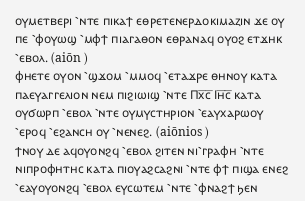ⲟⲩⲙⲉⲧⲃⲉⲣⲓ ⳿ⲛⲧⲉ ⲡⲓⲕⲁϯ ⲉⲑⲣⲉⲧⲉⲛⲉⲣⲇⲟⲕⲓⲙⲁⲍⲓⲛ ϫⲉ ⲟⲩ ⲡⲉ ⳿ⲫⲟⲩⲱϣ ⳿ⲙⲫϯ ⲡⲓⲁⲅⲁⲑⲟⲛ ⲉⲑⲣⲁⲛⲁϥ ⲟⲩⲟϩ ⲉⲧϫⲏⲕ ⳿ⲉⲃⲟⲗ. (aiōn )
ⲫⲏⲉⲧⲉ ⲟⲩⲟⲛ ⳿ϣϫⲟⲙ ⳿ⲙⲙⲟϥ ⳿ⲉⲧⲁϫⲣⲉ ⲑⲏⲛⲟⲩ ⲕⲁⲧⲁ ⲡⲁⲉⲩⲁⲅⲅⲉⲗⲓⲟⲛ ⲛⲉⲙ ⲡⲓϩⲓⲱⲓϣ ⳿ⲛⲧⲉ Ⲡⲭ̅ⲥ̅ Ⲓⲏ̅ⲥ̅ ⲕⲁⲧⲁ ⲟⲩϭⲱⲣⲡ ⳿ⲉⲃⲟⲗ ⳿ⲛⲧⲉ ⲟⲩⲙⲩⲥⲧⲏⲣⲓⲟⲛ ⳿ⲉⲁⲩⲭⲁⲣⲱⲟⲩ ⳿ⲉⲣⲟϥ ⳿ⲉϩⲁⲛⲥⲏ ⲟⲩ ⳿ⲛⲉⲛⲉϩ. (aiōnios )
ϯⲛⲟⲩ ⲇⲉ ⲁϥⲟⲩⲟⲛϩϥ ⳿ⲉⲃⲟⲗ ϩⲓⲧⲉⲛ ⲛⲓ⳿ⲅⲣⲁⲫⲏ ⳿ⲛⲧⲉ ⲛⲓⲡⲣⲟⲫⲏⲧⲏⲥ ⲕⲁⲧⲁ ⲡⲓⲟⲩⲁϩⲥⲁϩⲛⲓ ⳿ⲛⲧⲉ ⲫϯ ⲡⲓϣⲁ ⲉⲛⲉϩ ⳿ⲉⲁⲩⲟⲩⲟⲛϩϥ ⳿ⲉⲃⲟⲗ ⲉⲩⲥⲱⲧⲉⲙ ⳿ⲛⲧⲉ ⳿ⲫⲛⲁϩϯ ϧⲉⲛ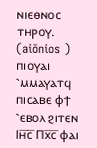ⲛⲓⲉⲑⲛⲟⲥ ⲧⲏⲣⲟⲩ. (aiōnios )
ⲡⲓⲟⲩⲁⲓ ⳿ⲙⲙⲁⲩⲁⲧϥ ⲡⲓⲥⲁⲃⲉ ⲫϯ ⳿ⲉⲃⲟⲗ ϩⲓⲧⲉⲛ Ⲓⲏ̅ⲥ̅ Ⲡⲭ̅ⲥ̅ ⲫⲁⲓ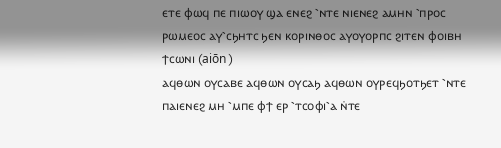ⲉⲧⲉ ⲫⲱϥ ⲡⲉ ⲡⲓⲱⲟⲩ ϣⲁ ⲉⲛⲉϩ ⳿ⲛⲧⲉ ⲛⲓⲉⲛⲉϩ ⲁⲙⲏⲛ ⳿ⲡⲣⲟⲥ ⲣⲱⲙⲉⲟⲥ ⲁⲩ⳿ⲥϧⲏⲧⲥ ϧⲉⲛ ⲕⲟⲣⲓⲛⲑⲟⲥ ⲁⲩⲟⲩⲟⲣⲡⲥ ϩⲓⲧⲉⲛ ⲫⲟⲓⲃⲏ ϯⲥⲱⲛⲓ (aiōn )
ⲁϥⲑⲱⲛ ⲟⲩⲥⲁⲃⲉ ⲁϥⲑⲱⲛ ⲟⲩⲥⲁϧ ⲁϥⲑⲱⲛ ⲟⲩⲣⲉϥϧⲟⲧϧⲉⲧ ⳿ⲛⲧⲉ ⲡⲁⲓⲉⲛⲉϩ ⲙⲏ ⳿ⲙⲡⲉ ⲫϯ ⲉⲣ ⳿ⲧⲥⲟⲫⲓ⳿ⲁ ⲛ̇ⲧⲉ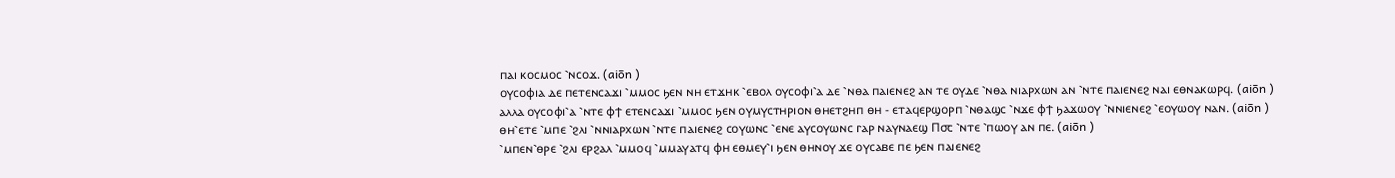ⲡⲁⲓ ⲕⲟⲥⲙⲟⲥ ⳿ⲛⲥⲟϫ. (aiōn )
ⲟⲩⲥⲟⲫⲓⲁ ⲇⲉ ⲡⲉⲧⲉⲛⲥⲁϫⲓ ⳿ⲙⲙⲟⲥ ϧⲉⲛ ⲛⲏ ⲉⲧϫⲏⲕ ⳿ⲉⲃⲟⲗ ⲟⲩⲥⲟⲫⲓ⳿ⲁ ⲇⲉ ⳿ⲛⲑⲁ ⲡⲁⲓⲉⲛⲉϩ ⲁⲛ ⲧⲉ ⲟⲩⲇⲉ ⳿ⲛⲑⲁ ⲛⲓⲁⲣⲭⲱⲛ ⲁⲛ ⳿ⲛⲧⲉ ⲡⲁⲓⲉⲛⲉϩ ⲛⲁⲓ ⲉⲑⲛⲁⲕⲱⲣϥ. (aiōn )
ⲁⲗⲗⲁ ⲟⲩⲥⲟⲫⲓ⳿ⲁ ⳿ⲛⲧⲉ ⲫϯ ⲉⲧⲉⲛⲥⲁϫⲓ ⳿ⲙⲙⲟⲥ ϧⲉⲛ ⲟⲩⲙⲩⲥⲧⲏⲣⲓⲟⲛ ⲑⲏⲉⲧϩⲏⲡ ⲑⲏ - ⲉⲧⲁϥⲉⲣϣⲟⲣⲡ ⳿ⲛⲑⲁϣⲥ ⳿ⲛϫⲉ ⲫϯ ϧⲁϫⲱⲟⲩ ⳿ⲛⲛⲓⲉⲛⲉϩ ⳿ⲉⲟⲩⲱⲟⲩ ⲛⲁⲛ. (aiōn )
ⲑⲏ⳿ⲉⲧⲉ ⳿ⲙⲡⲉ ⳿ϩⲗⲓ ⳿ⲛⲛⲓⲁⲣⲭⲱⲛ ⳿ⲛⲧⲉ ⲡⲁⲓⲉⲛⲉϩ ⲥⲟⲩⲱⲛⲥ ⳿ⲉⲛⲉ ⲁⲩⲥⲟⲩⲱⲛⲥ ⲅⲁⲣ ⲛⲁⲩⲛⲁⲉϣ Ⲡ⳪ ⳿ⲛⲧⲉ ⳿ⲡⲱⲟⲩ ⲁⲛ ⲡⲉ. (aiōn )
⳿ⲙⲡⲉⲛ⳿ⲑⲣⲉ ⳿ϩⲗⲓ ⲉⲣϩⲁⲗ ⳿ⲙⲙⲟϥ ⳿ⲙⲙⲁⲩⲁⲧϥ ⲫⲏ ⲉⲑⲙⲉⲩ⳿ⲓ ϧⲉⲛ ⲑⲏⲛⲟⲩ ϫⲉ ⲟⲩⲥⲁⲃⲉ ⲡⲉ ϧⲉⲛ ⲡⲁⲓⲉⲛⲉϩ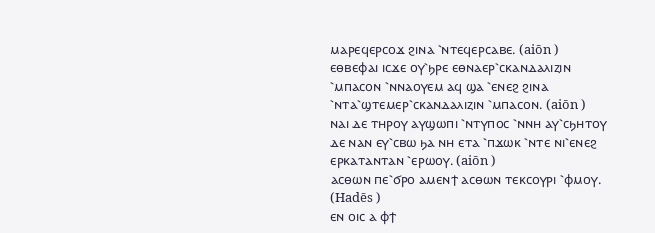ⲙⲁⲣⲉϥⲉⲣⲥⲟϫ ϩⲓⲛⲁ ⳿ⲛⲧⲉϥⲉⲣⲥⲁⲃⲉ. (aiōn )
ⲉⲑⲃⲉⲫⲁⲓ ⲓⲥϫⲉ ⲟⲩ⳿ϧⲣⲉ ⲉⲑⲛⲁⲉⲣ⳿ⲥⲕⲁⲛⲇⲁⲗⲓⲍⲓⲛ ⳿ⲙⲡⲁⲥⲟⲛ ⳿ⲛⲛⲁⲟⲩⲉⲙ ⲁϥ ϣⲁ ⳿ⲉⲛⲉϩ ϩⲓⲛⲁ ⳿ⲛⲧⲁ⳿ϣⲧⲉⲙⲉⲣ⳿ⲥⲕⲁⲛⲇⲁⲗⲓⲍⲓⲛ ⳿ⲙⲡⲁⲥⲟⲛ. (aiōn )
ⲛⲁⲓ ⲇⲉ ⲧⲏⲣⲟⲩ ⲁⲩϣⲱⲡⲓ ⳿ⲛⲧⲩⲡⲟⲥ ⳿ⲛⲛⲏ ⲁⲩ⳿ⲥϧⲏⲧⲟⲩ ⲇⲉ ⲛⲁⲛ ⲉⲩ⳿ⲥⲃⲱ ϧⲁ ⲛⲏ ⲉⲧⲁ ⳿ⲡϫⲱⲕ ⳿ⲛⲧⲉ ⲛⲓ⳿ⲉⲛⲉϩ ⲉⲣⲕⲁⲧⲁⲛⲧⲁⲛ ⳿ⲉⲣⲱⲟⲩ. (aiōn )
ⲁⲥⲑⲱⲛ ⲡⲉ⳿ϭⲣⲟ ⲁⲙⲉⲛϯ ⲁⲥⲑⲱⲛ ⲧⲉⲕⲥⲟⲩⲣⲓ ⳿ⲫⲙⲟⲩ. (Hadēs )
ⲉⲛ ⲟⲓⲥ ⲁ ⲫϯ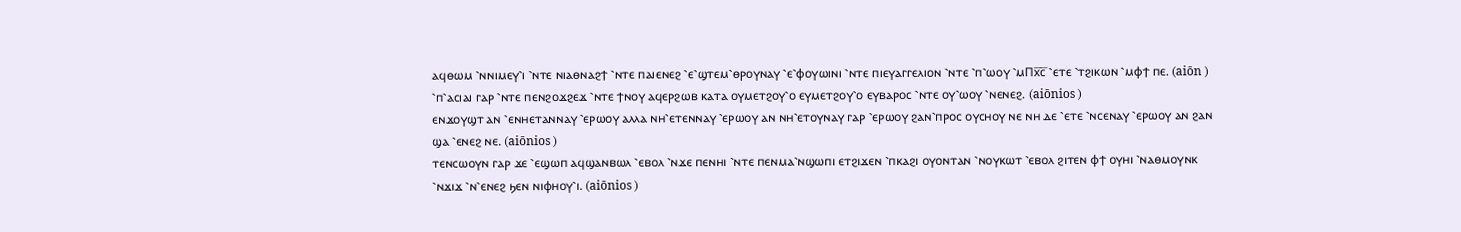ⲁϥⲑⲱⲙ ⳿ⲛⲛⲓⲙⲉⲩ⳿ⲓ ⳿ⲛⲧⲉ ⲛⲓⲁⲑⲛⲁϩϯ ⳿ⲛⲧⲉ ⲡⲁⲓⲉⲛⲉϩ ⳿ⲉ⳿ϣⲧⲉⲙ⳿ⲑⲣⲟⲩⲛⲁⲩ ⳿ⲉ⳿ⲫⲟⲩⲱⲓⲛⲓ ⳿ⲛⲧⲉ ⲡⲓⲉⲩⲁⲅⲅⲉⲗⲓⲟⲛ ⳿ⲛⲧⲉ ⳿ⲡ⳿ⲱⲟⲩ ⳿ⲙⲠⲭ̅ⲥ̅ ⳿ⲉⲧⲉ ⳿ⲧϩⲓⲕⲱⲛ ⳿ⲙⲫϯ ⲡⲉ. (aiōn )
⳿ⲡ⳿ⲁⲥⲓⲁⲓ ⲅⲁⲣ ⳿ⲛⲧⲉ ⲡⲉⲛϩⲟϫϩⲉϫ ⳿ⲛⲧⲉ ϯⲛⲟⲩ ⲁϥⲉⲣϩⲱⲃ ⲕⲁⲧⲁ ⲟⲩⲙⲉⲧϩⲟⲩ⳿ⲟ ⲉⲩⲙⲉⲧϩⲟⲩ⳿ⲟ ⲉⲩⲃⲁⲣⲟⲥ ⳿ⲛⲧⲉ ⲟⲩ⳿ⲱⲟⲩ ⳿ⲛⲉⲛⲉϩ. (aiōnios )
ⲉⲛϫⲟⲩϣⲧ ⲁⲛ ⳿ⲉⲛⲏⲉⲧⲁⲛⲛⲁⲩ ⳿ⲉⲣⲱⲟⲩ ⲁⲗⲗⲁ ⲛⲏ⳿ⲉⲧⲉⲛⲛⲁⲩ ⳿ⲉⲣⲱⲟⲩ ⲁⲛ ⲛⲏ⳿ⲉⲧⲟⲩⲛⲁⲩ ⲅⲁⲣ ⳿ⲉⲣⲱⲟⲩ ϩⲁⲛ⳿ⲡⲣⲟⲥ ⲟⲩⲥⲏⲟⲩ ⲛⲉ ⲛⲏ ⲇⲉ ⳿ⲉⲧⲉ ⳿ⲛⲥⲉⲛⲁⲩ ⳿ⲉⲣⲱⲟⲩ ⲁⲛ ϩⲁⲛ ϣⲁ ⳿ⲉⲛⲉϩ ⲛⲉ. (aiōnios )
ⲧⲉⲛⲥⲱⲟⲩⲛ ⲅⲁⲣ ϫⲉ ⳿ⲉϣⲱⲡ ⲁϥϣⲁⲛⲃⲱⲗ ⳿ⲉⲃⲟⲗ ⳿ⲛϫⲉ ⲡⲉⲛⲏⲓ ⳿ⲛⲧⲉ ⲡⲉⲛⲙⲁ⳿ⲛϣⲱⲡⲓ ⲉⲧϩⲓϫⲉⲛ ⳿ⲡⲕⲁϩⲓ ⲟⲩⲟⲛⲧⲁⲛ ⳿ⲛⲟⲩⲕⲱⲧ ⳿ⲉⲃⲟⲗ ϩⲓⲧⲉⲛ ⲫϯ ⲟⲩⲏⲓ ⳿ⲛⲁⲑⲙⲟⲩⲛⲕ ⳿ⲛϫⲓϫ ⳿ⲛ⳿ⲉⲛⲉϩ ϧⲉⲛ ⲛⲓⲫⲏⲟⲩ⳿ⲓ. (aiōnios )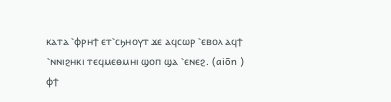ⲕⲁⲧⲁ ⳿ⲫⲣⲏϯ ⲉⲧ⳿ⲥϧⲏⲟⲩⲧ ϫⲉ ⲁϥⲥⲱⲣ ⳿ⲉⲃⲟⲗ ⲁϥϯ ⳿ⲛⲛⲓϩⲏⲕⲓ ⲧⲉϥⲙⲉⲑⲙⲏⲓ ϣⲟⲡ ϣⲁ ⳿ⲉⲛⲉϩ. (aiōn )
ⲫϯ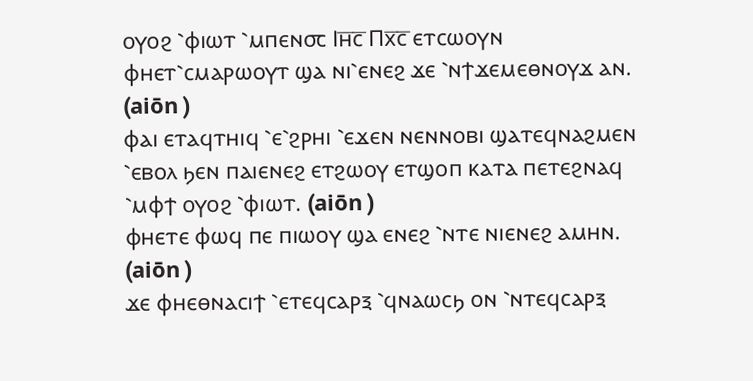ⲟⲩⲟϩ ⳿ⲫⲓⲱⲧ ⳿ⲙⲡⲉⲛ⳪ Ⲓⲏ̅ⲥ̅ Ⲡⲭ̅ⲥ̅ ⲉⲧⲥⲱⲟⲩⲛ ⲫⲏⲉⲧ⳿ⲥⲙⲁⲣⲱⲟⲩⲧ ϣⲁ ⲛⲓ⳿ⲉⲛⲉϩ ϫⲉ ⳿ⲛϯϫⲉⲙⲉⲑⲛⲟⲩϫ ⲁⲛ. (aiōn )
ⲫⲁⲓ ⲉⲧⲁϥⲧⲏⲓϥ ⳿ⲉ⳿ϩⲣⲏⲓ ⳿ⲉϫⲉⲛ ⲛⲉⲛⲛⲟⲃⲓ ϣⲁⲧⲉϥⲛⲁϩⲙⲉⲛ ⳿ⲉⲃⲟⲗ ϧⲉⲛ ⲡⲁⲓⲉⲛⲉϩ ⲉⲧϩⲱⲟⲩ ⲉⲧϣⲟⲡ ⲕⲁⲧⲁ ⲡⲉⲧⲉϩⲛⲁϥ ⳿ⲙⲫϯ ⲟⲩⲟϩ ⳿ⲫⲓⲱⲧ. (aiōn )
ⲫⲏⲉⲧⲉ ⲫⲱϥ ⲡⲉ ⲡⲓⲱⲟⲩ ϣⲁ ⲉⲛⲉϩ ⳿ⲛⲧⲉ ⲛⲓⲉⲛⲉϩ ⲁⲙⲏⲛ. (aiōn )
ϫⲉ ⲫⲏⲉⲑⲛⲁⲥⲓϯ ⳿ⲉⲧⲉϥⲥⲁⲣⲝ ⳿ϥⲛⲁⲱⲥϧ ⲟⲛ ⳿ⲛⲧⲉϥⲥⲁⲣⲝ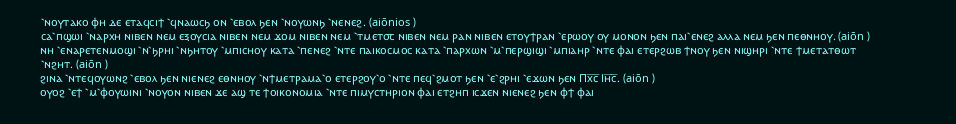⳿ⲛⲟⲩⲧⲁⲕⲟ ⲫⲏ ⲇⲉ ⲉⲧⲁϥⲥⲓϯ ⳿ϥⲛⲁⲱⲥϧ ⲟⲛ ⳿ⲉⲃⲟⲗ ϧⲉⲛ ⳿ⲛⲟⲩⲱⲛϧ ⳿ⲛⲉⲛⲉϩ. (aiōnios )
ⲥⲁ⳿ⲡϣⲱⲓ ⳿ⲛⲁⲣⲭⲏ ⲛⲓⲃⲉⲛ ⲛⲉⲙ ⲉⲝⲟⲩⲥⲓⲁ ⲛⲓⲃⲉⲛ ⲛⲉⲙ ϫⲟⲙ ⲛⲓⲃⲉⲛ ⲛⲉⲙ ⳿ⲧⲙⲉⲧ⳪ ⲛⲓⲃⲉⲛ ⲛⲉⲙ ⲣⲁⲛ ⲛⲓⲃⲉⲛ ⲉⲧⲟⲩϯⲣⲁⲛ ⳿ⲉⲣⲱⲟⲩ ⲟⲩ ⲙⲟⲛⲟⲛ ϧⲉⲛ ⲡⲁⲓ⳿ⲉⲛⲉϩ ⲁⲗⲗⲁ ⲛⲉⲙ ϧⲉⲛ ⲡⲉⲑⲛⲏⲟⲩ. (aiōn )
ⲛⲏ ⳿ⲉⲛⲁⲣⲉⲧⲉⲛⲙⲟϣⲓ ⳿ⲛ⳿ϧⲣⲏⲓ ⳿ⲛϧⲏⲧⲟⲩ ⳿ⲙⲡⲓⲥⲏⲟⲩ ⲕⲁⲧⲁ ⳿ⲡⲉⲛⲉϩ ⳿ⲛⲧⲉ ⲡⲁⲓⲕⲟⲥⲙⲟⲥ ⲕⲁⲧⲁ ⳿ⲡⲁⲣⲭⲱⲛ ⳿ⲙ⳿ⲡⲉⲣϣⲓϣⲓ ⳿ⲙⲡⲓⲁⲏⲣ ⳿ⲛⲧⲉ ⲫⲁⲓ ⲉⲧⲉⲣϩⲱⲃ ϯⲛⲟⲩ ϧⲉⲛ ⲛⲓϣⲏⲣⲓ ⳿ⲛⲧⲉ ϯⲙⲉⲧⲁⲧⲑⲱⲧ ⳿ⲛϩⲏⲧ. (aiōn )
ϩⲓⲛⲁ ⳿ⲛⲧⲉϥⲟⲩⲱⲛϩ ⳿ⲉⲃⲟⲗ ϧⲉⲛ ⲛⲓⲉⲛⲉϩ ⲉⲑⲛⲏⲟⲩ ⳿ⲛϯⲙⲉⲧⲣⲁⲙⲁ⳿ⲟ ⲉⲧⲉⲣϩⲟⲩ⳿ⲟ ⳿ⲛⲧⲉ ⲡⲉϥ⳿ϩⲙⲟⲧ ϧⲉⲛ ⳿ⲉ⳿ϩⲣⲏⲓ ⳿ⲉϫⲱⲛ ϧⲉⲛ Ⲡⲭ̅ⲥ̅ Ⲓⲏ̅ⲥ̅. (aiōn )
ⲟⲩⲟϩ ⳿ⲉϯ ⳿ⲙ⳿ⲫⲟⲩⲱⲓⲛⲓ ⳿ⲛⲟⲩⲟⲛ ⲛⲓⲃⲉⲛ ϫⲉ ⲁϣ ⲧⲉ ϯⲟⲓⲕⲟⲛⲟⲙⲓⲁ ⳿ⲛⲧⲉ ⲡⲓⲙⲩⲥⲧⲏⲣⲓⲟⲛ ⲫⲁⲓ ⲉⲧϩⲏⲡ ⲓⲥϫⲉⲛ ⲛⲓⲉⲛⲉϩ ϧⲉⲛ ⲫϯ ⲫⲁⲓ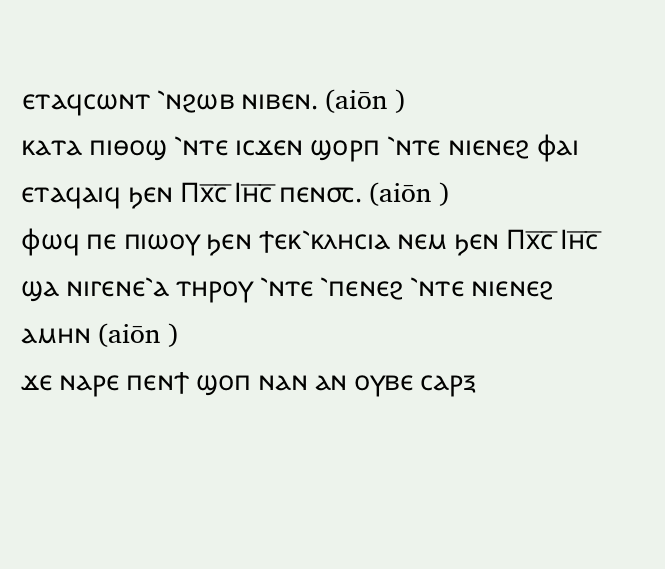ⲉⲧⲁϥⲥⲱⲛⲧ ⳿ⲛϩⲱⲃ ⲛⲓⲃⲉⲛ. (aiōn )
ⲕⲁⲧⲁ ⲡⲓⲑⲟϣ ⳿ⲛⲧⲉ ⲓⲥϫⲉⲛ ϣⲟⲣⲡ ⳿ⲛⲧⲉ ⲛⲓⲉⲛⲉϩ ⲫⲁⲓ ⲉⲧⲁϥⲁⲓϥ ϧⲉⲛ Ⲡⲭ̅ⲥ̅ Ⲓⲏ̅ⲥ̅ ⲡⲉⲛ⳪. (aiōn )
ⲫⲱϥ ⲡⲉ ⲡⲓⲱⲟⲩ ϧⲉⲛ ϯⲉⲕ⳿ⲕⲗⲏⲥⲓⲁ ⲛⲉⲙ ϧⲉⲛ Ⲡⲭ̅ⲥ̅ Ⲓⲏ̅ⲥ̅ ϣⲁ ⲛⲓⲅⲉⲛⲉ⳿ⲁ ⲧⲏⲣⲟⲩ ⳿ⲛⲧⲉ ⳿ⲡⲉⲛⲉϩ ⳿ⲛⲧⲉ ⲛⲓⲉⲛⲉϩ ⲁⲙⲏⲛ (aiōn )
ϫⲉ ⲛⲁⲣⲉ ⲡⲉⲛϯ ϣⲟⲡ ⲛⲁⲛ ⲁⲛ ⲟⲩⲃⲉ ⲥⲁⲣⲝ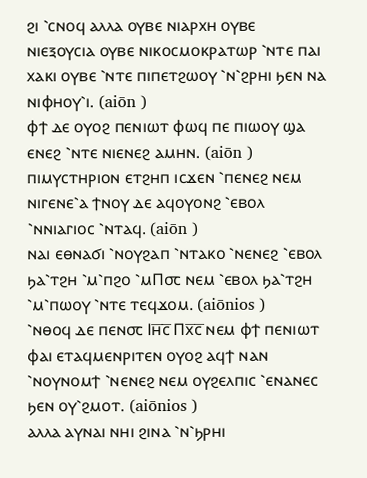ϩⲓ ⳿ⲥⲛⲟϥ ⲁⲗⲗⲁ ⲟⲩⲃⲉ ⲛⲓⲁⲣⲭⲏ ⲟⲩⲃⲉ ⲛⲓⲉⲝⲟⲩⲥⲓⲁ ⲟⲩⲃⲉ ⲛⲓⲕⲟⲥⲙⲟⲕⲣⲁⲧⲱⲣ ⳿ⲛⲧⲉ ⲡⲁⲓ ⲭⲁⲕⲓ ⲟⲩⲃⲉ ⳿ⲛⲧⲉ ⲡⲓⲡⲉⲧϩⲱⲟⲩ ⳿ⲛ⳿ϩⲣⲏⲓ ϧⲉⲛ ⲛⲁ ⲛⲓⲫⲏⲟⲩ⳿ⲓ. (aiōn )
ⲫϯ ⲇⲉ ⲟⲩⲟϩ ⲡⲉⲛⲓⲱⲧ ⲫⲱϥ ⲡⲉ ⲡⲓⲱⲟⲩ ϣⲁ ⲉⲛⲉϩ ⳿ⲛⲧⲉ ⲛⲓⲉⲛⲉϩ ⲁⲙⲏⲛ. (aiōn )
ⲡⲓⲙⲩⲥⲧⲏⲣⲓⲟⲛ ⲉⲧϩⲏⲡ ⲓⲥϫⲉⲛ ⳿ⲡⲉⲛⲉϩ ⲛⲉⲙ ⲛⲓⲅⲉⲛⲉ⳿ⲁ ϯⲛⲟⲩ ⲇⲉ ⲁϥⲟⲩⲟⲛϩ ⳿ⲉⲃⲟⲗ ⳿ⲛⲛⲓⲁⲅⲓⲟⲥ ⳿ⲛⲧⲁϥ. (aiōn )
ⲛⲁⲓ ⲉⲑⲛⲁϭⲓ ⳿ⲛⲟⲩϩⲁⲡ ⳿ⲛⲧⲁⲕⲟ ⳿ⲛⲉⲛⲉϩ ⳿ⲉⲃⲟⲗ ϧⲁ⳿ⲧϩⲏ ⳿ⲙ⳿ⲡϩⲟ ⳿ⲙⲠ⳪ ⲛⲉⲙ ⳿ⲉⲃⲟⲗ ϧⲁ⳿ⲧϩⲏ ⳿ⲙ⳿ⲡⲱⲟⲩ ⳿ⲛⲧⲉ ⲧⲉϥϫⲟⲙ. (aiōnios )
⳿ⲛⲑⲟϥ ⲇⲉ ⲡⲉⲛ⳪ Ⲓⲏ̅ⲥ̅ Ⲡⲭ̅ⲥ̅ ⲛⲉⲙ ⲫϯ ⲡⲉⲛⲓⲱⲧ ⲫⲁⲓ ⲉⲧⲁϥⲙⲉⲛⲣⲓⲧⲉⲛ ⲟⲩⲟϩ ⲁϥϯ ⲛⲁⲛ ⳿ⲛⲟⲩⲛⲟⲙϯ ⳿ⲛⲉⲛⲉϩ ⲛⲉⲙ ⲟⲩϩⲉⲗⲡⲓⲥ ⳿ⲉⲛⲁⲛⲉⲥ ϧⲉⲛ ⲟⲩ⳿ϩⲙⲟⲧ. (aiōnios )
ⲁⲗⲗⲁ ⲁⲩⲛⲁⲓ ⲛⲏⲓ ϩⲓⲛⲁ ⳿ⲛ⳿ϧⲣⲏⲓ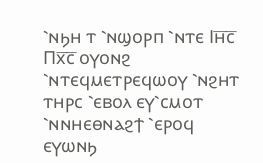⳿ⲛϧⲏ ⲧ ⳿ⲛϣⲟⲣⲡ ⳿ⲛⲧⲉ Ⲓⲏ̅ⲥ̅ Ⲡⲭ̅ⲥ̅ ⲟⲩⲟⲛϩ ⳿ⲛⲧⲉϥⲙⲉⲧⲣⲉϥⲱⲟⲩ ⳿ⲛϩⲏⲧ ⲧⲏⲣⲥ ⳿ⲉⲃⲟⲗ ⲉⲩ⳿ⲥⲙⲟⲧ ⳿ⲛⲛⲏⲉⲑⲛⲁϩϯ ⳿ⲉⲣⲟϥ ⲉⲩⲱⲛϧ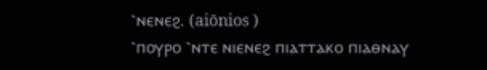⳿ⲛⲉⲛⲉϩ. (aiōnios )
⳿ⲡⲟⲩⲣⲟ ⳿ⲛⲧⲉ ⲛⲓⲉⲛⲉϩ ⲡⲓⲁⲧⲧⲁⲕⲟ ⲡⲓⲁⲑⲛⲁⲩ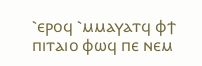⳿ⲉⲣⲟϥ ⳿ⲙⲙⲁⲩⲁⲧϥ ⲫϯ ⲡⲓⲧⲁⲓⲟ ⲫⲱϥ ⲡⲉ ⲛⲉⲙ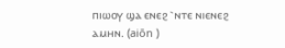ⲡⲓⲱⲟⲩ ϣⲁ ⲉⲛⲉϩ ⳿ⲛⲧⲉ ⲛⲓⲉⲛⲉϩ ⲁⲙⲏⲛ. (aiōn )